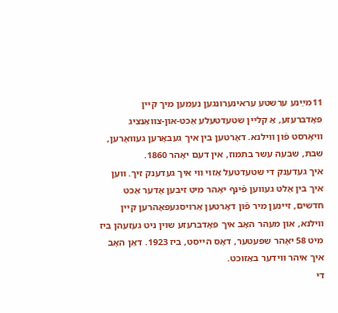11מײַנע ערשטע עראינערונגען נעמען מיך קײן פּאָדברעזע, אַ קלײן שטעדטעלע אַכט-און-צװאַנציג װיאָרסט פֿון װילנא. דאָרטען בין איך געבאָרען געװאָרען, שבת, שבעה עשר בתמוז, אין דעם יאָהר 1860.
איך געדענק די שטעדטעל אַזױ װי איך געדענק זיך. װען איך בין אַלט געװען פֿינף יאָהר מיט זיבען אָדער אַכט חדשים, זײנען מיר פֿון דאָרטען אַרױסגעפּאָהרען קײן װילנא, און מעהר האָב איך פּאָדברעזע שױן ניט געזעהן ביז מיט 58 יאָהר שפּעטער, דאָס הײסט, ביז 1923. דאַן האָב איך איהר װידער באַזוכט.
די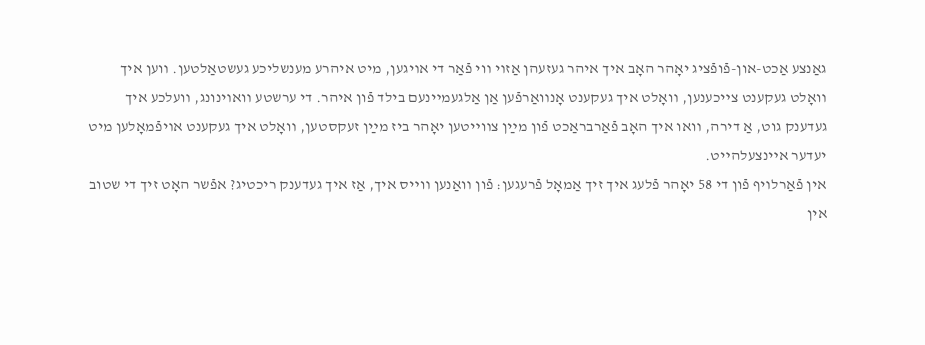גאַנצע אַכט-און-פֿופֿציג יאָהר האָב איך איהר געזעהן אַזױ װי פֿאַר די אױגען, מיט איהרע מענשליכע געשטאַלטען. װען איך װאָלט געקענט צײכענען, װאָלט איך געקענט אָנװאַרפֿען אַן אַלגעמײנעם בילד פֿון איהר. די ערשטע װאױנונג, װעלכע איך געדענק גוט, אַ דירה, װאו איך האָב פֿאַרבראַכט פֿון מײַן צװײטען יאָהר ביז מײַן זעקסטען, װאָלט איך געקענט אױפֿמאָלען מיט יעדער אײנצעלהײט.
אין פֿאַרלױף פֿון די 58 יאָהר פֿלעג איך זיך אַמאָל פֿרעגען: פֿון װאַנען װײס איך, אַז איך געדענק ריכטיג? אפֿשר האָט זיך די שטוב אין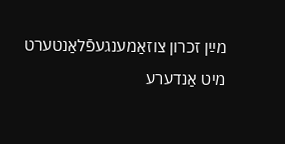מײַן זכרון צוזאַמענגעפֿלאַנטערט מיט אַנדערע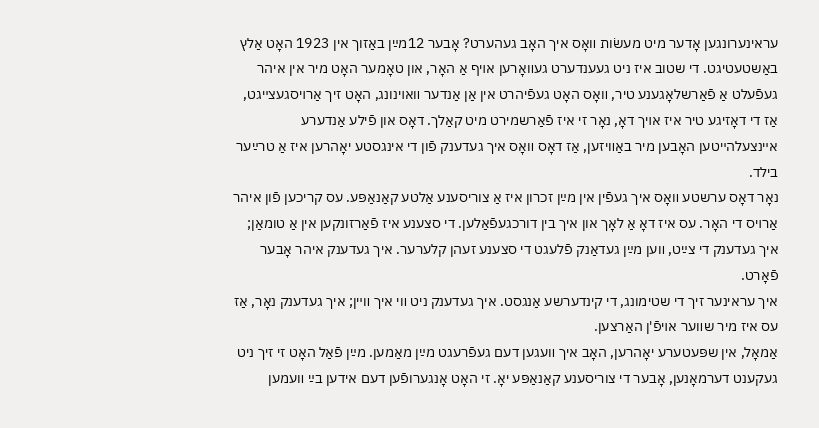עראינערונגען אָדער מיט מעשׂות װאָס איך האָב געהערט? אָבער 12מײַן באַזוך אין 1923 האָט אַלץ באַשטעטיגט. די שטוב איז ניט געענדערט געװאָרען אױף אַ האָר, און טאָמער האָט מיר אין איהר געפֿעלט אַ פֿאַרשלאָגענע טיר, װאָס האָט געפֿיהרט אין אַן אַנדער װאױנונג, האָט זיך אַרױסגעצײגט, אַז די דאָזיגע טיר איז אױך דאָ, נאָר זי איז פֿאַרשמירט מיט קאַלך. דאָס און פֿילע אַנדערע אײנצעלהײטען האָבען מיר באַװיזען, אַז דאָס װאָס איך געדענק פֿון די אינגסטע יאָהרען איז אַ טרײַער בילד.
נאָר דאָס ערשטע װאָס איך געפֿין אין מײַן זכרון איז אַ צוריסענע אַלטע קאַנאַפּע. עס קריכען פֿון איהר אַרױס די האָר. עס איז דאָ אַ לאָך און איך בין דורכגעפֿאַלען. די סצענע איז פֿאַרזונקען אין אַ טומאַן; איך געדענק די צײַט, װען מײַן געדאַנק פֿלעגט די סצענע זעהן קלערער. איך געדענק איהר אָבער פֿאָרט.
איך עראינער זיך די שטימונג, די קינדערשע אַנגסט. איך געדענק ניט װי איך װײן; איך געדענק נאָר, אַז עס איז מיר שװער אױפֿ'ן האַרצען.
אַמאָל, אין שפּעטערע יאָהרען, האָב איך װעגען דעם געפֿרעגט מײַן מאַמען. מײַן פֿאַל האָט זי זיך ניט געקענט דערמאָנען, אָבער די צוריסענע קאַנאַפּע יאָ. זי האָט אָנגערופֿען דעם אידען בײַ װעמען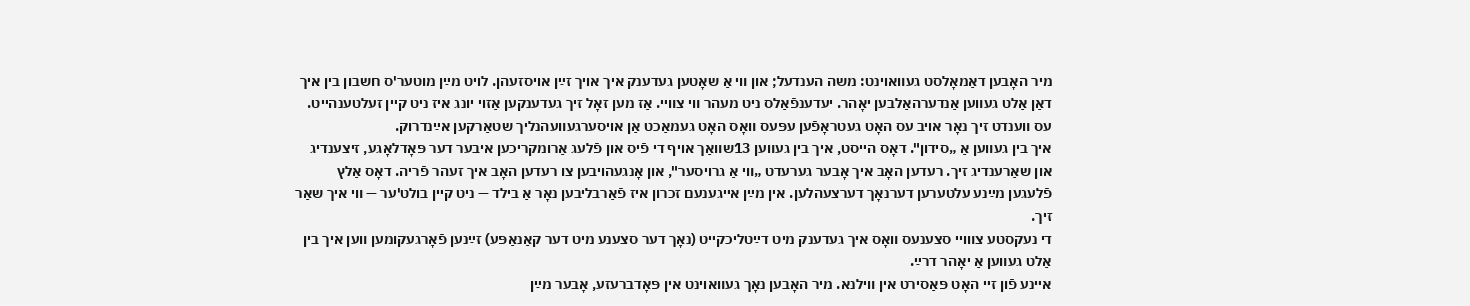מיר האָבען דאַמאָלסט געװאױנט: משה הענדעל; און װי אַ שאָטען געדענק איך אױך זײַן אױסזעהן. לױט מײַן מוטער'ס חשבון בין איך דאַן אַלט געװען אַנדערהאַלבען יאָהר. יעדענפֿאַלס ניט מעהר װי צװײ. אַז מען זאָל זיך געדענקען אַזױ יונג איז ניט קײן זעלטענהײט. עס װענדט זיך נאָר אױב עס האָט געטראָפֿען עפּעס װאָס האָט געמאַכט אַן אױסערגעװעהנליך שטאַרקען אײַנדרוק.
איך בין געװען אַ „סידון". דאָס הײסט, איך בין געװען 13שװאַך אױף די פֿיס און פֿלעג אַרומקריכען איבער דער פּאָדלאָגע, זיצענדיג און שאַרענדיג זיך. רעדען האָב איך אָבער גערעדט „װי אַ גרױסער", און אָנגעהױבען צו רעדען האָב איך זעהר פֿריה. דאָס אַלץ פֿלעגען מײַנע עלטערען דערנאָך דערצעהלען. אין מײַן אײגענעם זכרון איז פֿאַרבליבען נאָר אַ בילד — ניט קײן בולט'ער — װי איך שאַר זיך.
די נעקסטע צװױי סצענעס װאָס איך געדענק מיט דײַטליכקײט (נאָך דער סצענע מיט דער קאַנאַפּע) זײַנען פֿאָרגעקומען װען איך בין אַלט געװען אַ יאָהר דרײַ.
אײנע פֿון זײ האָט פּאַסירט אין װילנא. מיר האָבען נאָך געװאױנט אין פּאָדברעזע, אָבער מײַן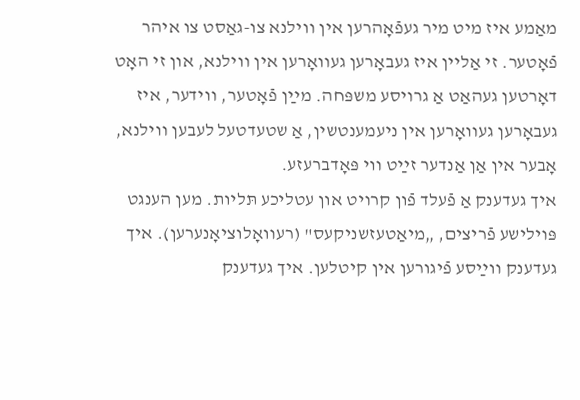מאַמע איז מיט מיר געפֿאָהרען אין װילנא צו-גאַסט צו איהר פֿאָטער. זי אַלײן איז געבאָרען געװאָרען אין װילנא, און זי האָט דאָרטען געהאַט אַ גרױסע משפּחה. מײַן פֿאָטער, װידער, איז געבאָרען געװאָרען אין ניעמענטשין, אַ שטעדטעל לעבען װילנא, אָבער אין אַן אַנדער זײַט װי פּאָדברעזע.
איך געדענק אַ פֿעלד פֿון קרױט און עטליכע תּליות. מען הענגט פּױלישע פֿריצים, „מיאַטעזשניקעס" (רעװאָלוציאָנערען). איך געדענק װײַסע פֿיגורען אין קיטלען. איך געדענק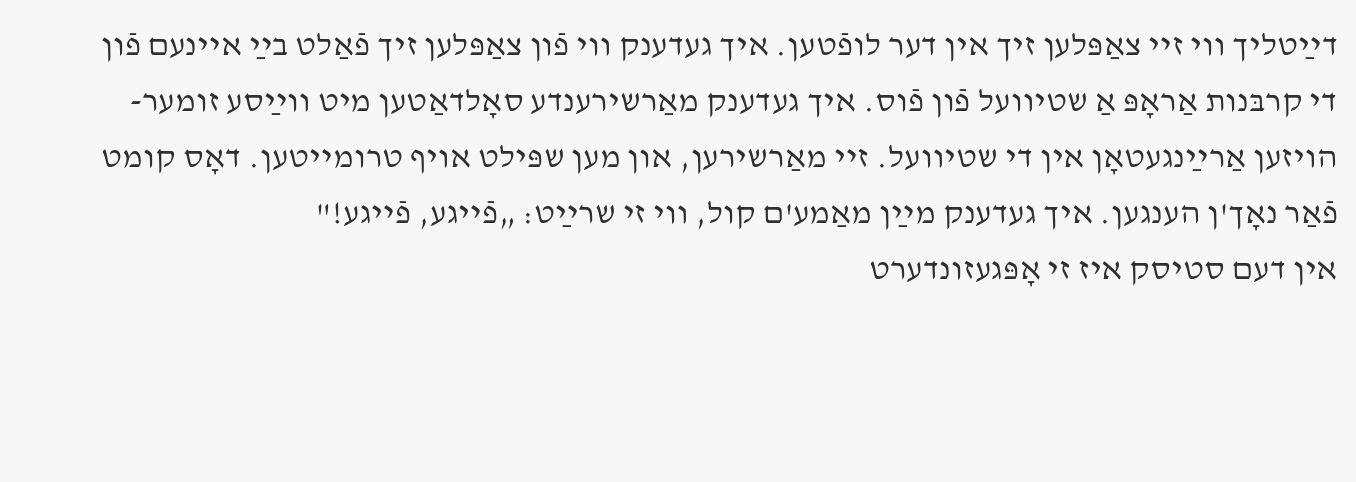דײַטליך װי זײ צאַפּלען זיך אין דער לופֿטען. איך געדענק װי פֿון צאַפּלען זיך פֿאַלט בײַ אײנעם פֿון די קרבּנות אַראָפּ אַ שטיװעל פֿון פֿוס. איך געדענק מאַרשירענדע סאָלדאַטען מיט װײַסע זומער-הױזען אַרײַנגעטאָן אין די שטיװעל. זײ מאַרשירען, און מען שפּילט אױף טרומײטען. דאָס קומט פֿאַר נאָך'ן הענגען. איך געדענק מײַן מאַמע'ם קול, װי זי שרײַט: „פֿײגע, פֿײגע!"
אין דעם סטיסק איז זי אָפּגעזונדערט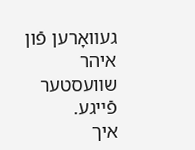געװאָרען פֿון איהר שװעסטער פֿײגע.
איך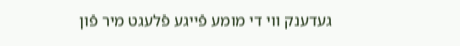געדענק װי די מומע פֿײגע פֿלעגט מיר פֿון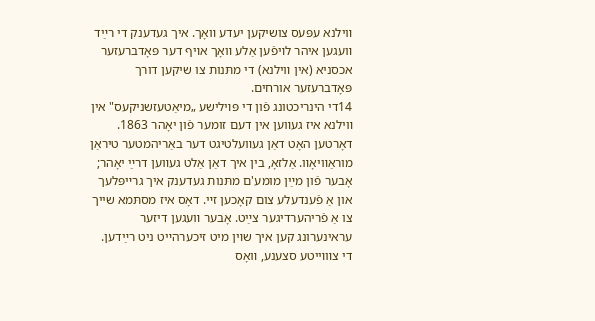װילנא עפּעס צושיקען יעדע װאָך. איך געדענק די רײַד װעגען איהר לױפֿען אַלע װאָך אױף דער פּאָדברעזער אכסניא (אין װילנא) די מתּנות צו שיקען דורך פּאָדברעזער אורחים.
14די הינריכטונג פֿון די פּױלישע „מיאַטעזשניקעס" אין װילנא איז געװען אין דעם זומער פֿון יאָהר 1863. דאָרטען האָט דאַן געװעלטיגט דער באַריהמטער טיראַן מוראַװיאָװ. אַלזאָ, בין איך דאַן אַלט געװען דרײַ יאָהר; אָבער פֿון מײַן מומע'ם מתּנות געדענק איך גרײפּלעך און אַ פֿענדעלע צום קאָכען זײ. דאָס איז מסתּמא שייך צו אַ פֿריהערדיגער צײַט. אָבער װעגען דיזער עראינערונג קען איך שױן מיט זיכערהײט ניט רײַדען.
די צװױיטע סצענע, װאָס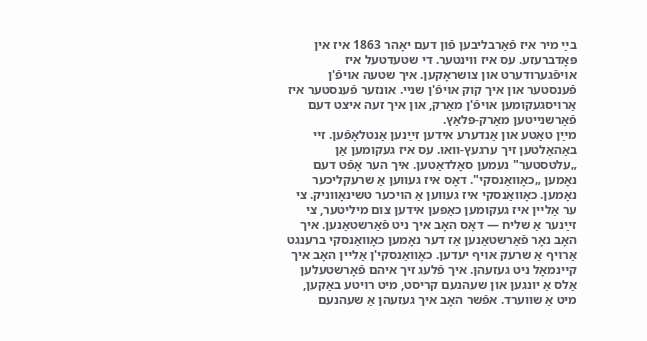בײַ מיר איז פֿאַרבליבען פֿון דעם יאָהר 1863 איז אין פּאָדברעזע. עס איז װינטער. די שטעדטעל איז אױפֿגערודערט און צושראָקען. איך שטעה אױפֿ'ן פֿענסטער און איך קוק אױפֿ'ן שניי. אונזער פֿענסטער איז אַרױסגעקומען אױפֿ'ן מאַרק, און איך זעה איצט דעם פֿאַרשנייטען מאַרק-פּלאַץ.
מײַן טאַטע און אַנדערע אידען זײַנען אַנטלאָפֿען. זײ באַהאַלטען זיך ערגעץ-װאו. עס איז געקומען אַן „עלטסטער" נעמען סאָלדאַטען. איך הער אָפֿט דעם נאָמען „כאָװאַנסקי". דאָס איז געװען אַ שרעקליכער נאָמען. כאָװאַנסקי איז געװען אַ הױכער טשינאָװניק. צי ער אַלײן איז געקומען כאַפּען אידען צום מיליטער, צי זײַנער אַ שליח — דאָס האָב איך ניט פֿאַרשטאַנען. איך האָב נאָר פֿאַרשטאַנען אַז דער נאָמען כאָװאַנסקי ברענגט אַרױף אַ שרעק אױף יעדען. כאָװאַנסקי'ן אַלײן האָב איך קײנמאָל ניט געזעהן. איך פֿלעג זיך איהם פֿאָרשטעלען אַלס אַ יונגען און שעהנעם קריסט, מיט רױטע באַקען, מיט אַ שװערד. אפֿשר האָב איך געזעהן אַ שעהנעם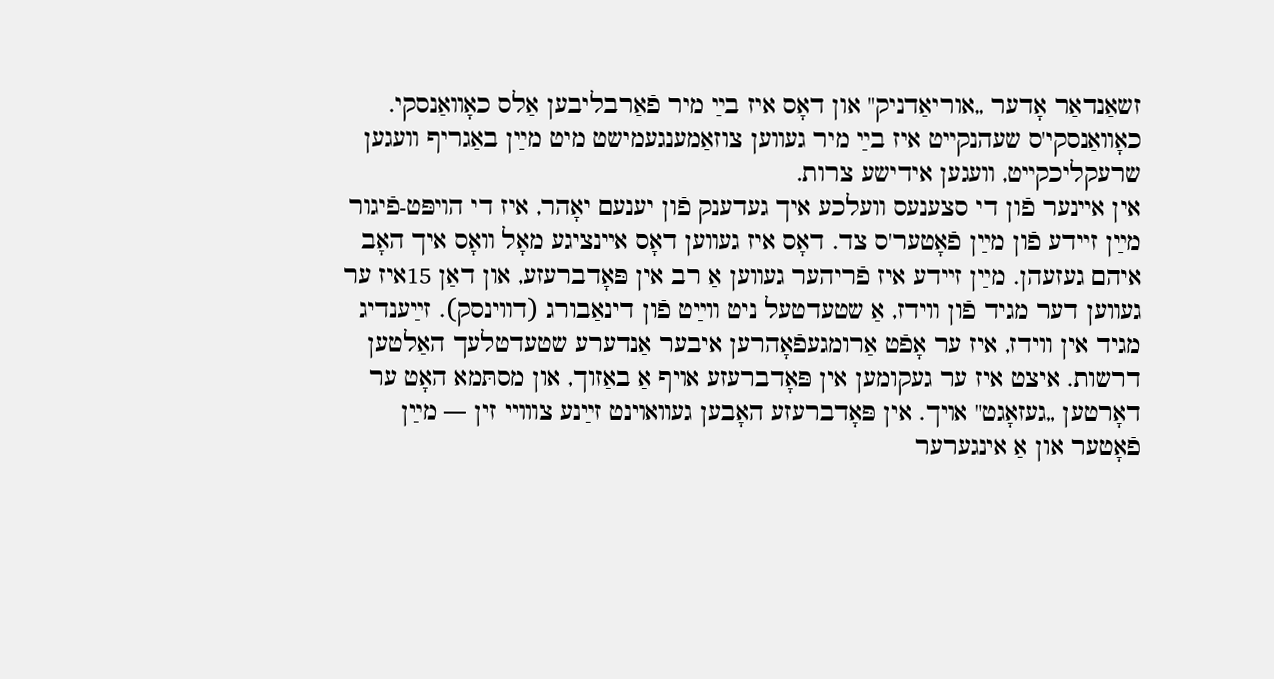זשאַנדאַר אָדער „אוריאַדניק" און דאָס איז בײַ מיר פֿאַרבליבען אַלס כאָװאַנסקי. כאָװאַנסקי'ס שעהנקײט איז בײַ מיר געװען צוזאַמענגעמישט מיט מײַן באַגריף װעגען שרעקליכקײט, װעגען אידישע צרות.
אין אײנער פֿון די סצענעס װעלכע איך געדענק פֿון יענעם יאָהר, איז די הױפּט-פֿיגור מײַן זײדע פֿון מײַן פֿאָטער'ס צד. דאָס איז געװען דאָס אײנציגע מאָל װאָס איך האָב איהם געזעהן. מײַן זײדע איז פֿריהער געװען אַ רב אין פּאָדברעזע, און דאַן 15איז ער געװען דער מגיד פֿון װידז, אַ שטעדטעל ניט װײַט פֿון דינאַבורג (דװינסק). זײַענדיג מגיד אין װידז, איז ער אָפֿט אַרומגעפֿאָהרען איבער אַנדערע שטעדטלעך האַלטען דרשות. איצט איז ער געקומען אין פּאָדברעזע אױף אַ באַזוך, און מסתּמא האָט ער דאָרטען „געזאָגט" אױך. אין פּאָדברעזע האָבען געװאױנט זײַנע צװױי זין — מײַן פֿאָטער און אַ אינגערער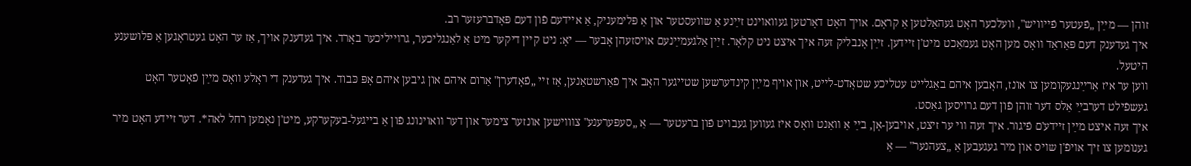זוהן — מײַן „פֿעטער פֿײװיש", װעלכער האָט געהאַלטען אַ קראָם. אױך האָט דאָרטען געװאױנט זײַנע אַ שװעסטער און אַ פּלימעניק, אַ אײדעם פֿון דעם פּאָדברעזער רב.
איך געדענק דעם פּאַראַד װאָס מען האָט געמאַכט מיט'ן זײדען. זײַן אָנבליק זעה איך איצט ניט קלאָר. זײַן אַלגעמײַנעם אױסזעהן אָבער — יאָ: ניט קײן דיקער מיט אַ לאַנגליכער, גרױיליכער באָרד. איך געדענק אױך, אַז ער האָט געטראָגען אַ פּלושענע היטעל.
װען ער איז אַרײַנגעקומען צו אונז, האָבען איהם באַגלײט עטליכע שטאָדט-לײט, און אױף מײַן קינדערשען שטײגער האָב איך פֿאַרשטאַנען, אַז זײ „פֿאָדערן" אַרום איהם און גיבען איהם אָפּ כּבוד. איך געדענק די ראָלע װאָס מײַן פֿאָטער האָט געשפֿילט דערבײַ אַלס דער זוהן פֿון דעם גרױסען גאַסט.
איך זעה איצט מײַן זײדע'ם פֿיגור. איך זעה װי ער זיצט, אױבען-אָן, בײַ אַ װאַנט װאָס איז געװען געבױט פֿון ברעטער — אַ „סעפּערענע" צװױשען אונזער צימער און דער װאוינונג פֿון אַ בײגעל-בעקערקע, מיט'ן נאָמען רחל לאה*. דער זײדע האָט מיר גענומען צו זיך אױפֿ'ן שױס און מיר געגעבען אַ „צעהנער" — אַ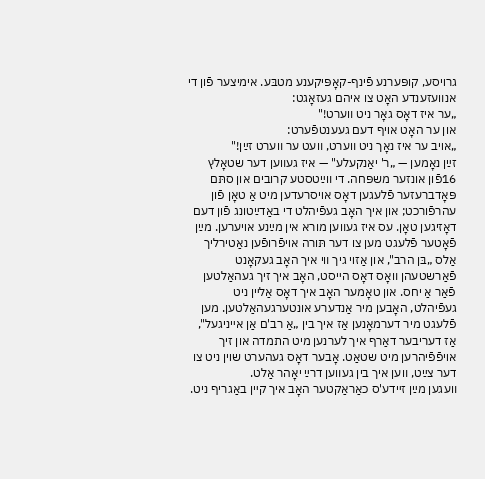גרױסע, קופּערנע פֿינף-קאָפּיקענע מטבּע. אימיצער פֿון די אנװעזענדע האָט צו איהם געזאָגט:
„ער איז דאָס גאָר ניט װערט!"
און ער האָט אױף דעם געענטפֿערט:
„אױב ער איז נאָך ניט װערט, װעט ער װערט זײַן!"
זײַן נאָמען — „ר' יאַנקעלע" — איז געװען דער שטאָלץ 16פֿון אונזער משפּחה. די װײַטסטע קרובים און סתּם פּאָדברעזער פֿלעגען דאָס אױסרעדען מיט אַ טאָן פֿון עהרפֿורכט; און איך האָב געפֿיהלט די באַדײַטונג פֿון דעם דאָזיגען טאָן. עס איז געװען מורא אין מײַנע אױערען. מײַן פֿאָטער פֿלעגט מען צו דער תּורה אױפֿרופֿען נאַטירליך אַלס „בּן הרב", און אַזױ גיך װי איך האָב געקאָנט פֿאַרשטעהן װאָס דאָס הײסט, האָב איך זיך געהאַלטען פֿאַר אַ יחס. און טאָמער האָב איך דאָס אַלײן ניט געפֿיהלט, האָבען מיר אַנדערע אונטערגעהאַלטען. מען פֿלעגט מיר דערמאָנען אַז איך בין „אַ רב'ם אַן אײניגעל", אַז דעריבער דאַרף איך לערנען מיט התמדה און זיך אױפֿפֿיהרען מיט שטאַט. אָבער דאָס געהערט שױן ניט צו דער צײַט, װען איך בין געװען דרײַ יאָהר אַלט.
װעגען מײַן זײדע'ס כאַראַקטער האָב איך קײן באַגריף ניט.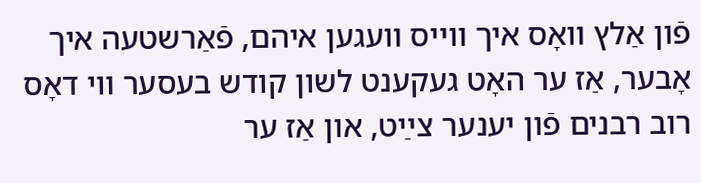פֿון אַלץ װאָס איך װײס װעגען איהם, פֿאַרשטעה איך אָבער, אַז ער האָט געקענט לשון קודש בעסער װי דאָס רוב רבנים פֿון יענער צײַט, און אַז ער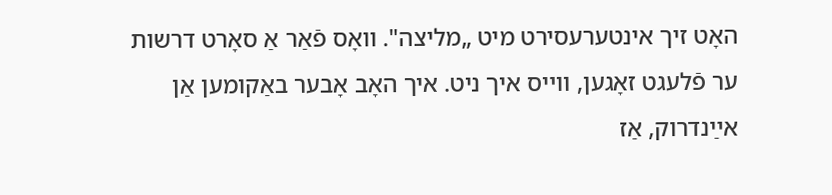האָט זיך אינטערעסירט מיט „מליצה". װאָס פֿאַר אַ סאָרט דרשות ער פֿלעגט זאָגען, װײס איך ניט. איך האָב אָבער באַקומען אַן אײַנדרוק, אַז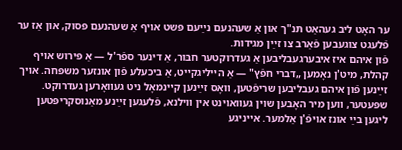ער האָט ליב געהאַט תּנ"ך און אַ שעהנעם נײַעם פּשט אױף אַ שעהנעם פּסוק, און אַז ער פֿלעגט צוגעבען פֿאַרב צו זײַן מגידות.
פֿון איהם איז איבערגעבליבען אַ געדרוקטער חבּור, אַ דינער ספֿר'ל — אַ פּירוש אױף קהלת, מיט'ן נאָמען „דברי חפֿץ" — אַ הײליגקײט, אַ ביכעלע פֿון אונזער משפּחה. אױך זײַנען פֿון איהם געבליבען שריפֿטען, װאָס זײַנען קײנמאָל ניט געװאָרען געדרוקט. שפּעטער, װען מיר האָבען שױן געװאױנט אין װילנא, פֿלעגען זײַנע מאַנוסקריפּטען ליגען בײַ אונז אױפֿ'ן אַלמער. אײניגע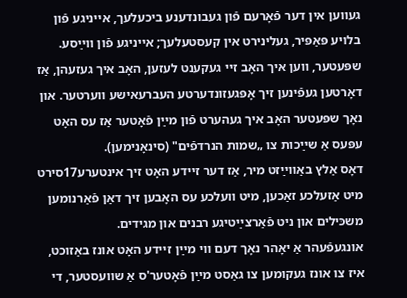געװען אין דער פֿאָרעם פֿון געבונדענע ביכעלעך, אײניגע פֿון בלױע פּאַפּיר, געלינירט אין קעסטעלעך; אײניגע פֿון װײַסע. שפּעטער, װען איך האָב זײ געקענט לעזען, האָב איך געזעהן, אַז דאָרטען געפֿינען זיך אָפּגעזונדערטע העברעאישע װערטער. און נאָך שפּעטער האָב איך געהערט פֿון מײַן פֿאָטער אַז עס האָט עפּעס אַ שײַכות צו „שמות הנרדפֿים" (סינאָנימען).
דאָס אַלץ באַװײַזט מיר, אַז דער זײדע האָט זיך אינטערע17סירט מיט אַזעלכע זאַכען, מיט װעלכע עס האָבען זיך דאַן פֿאַרנומען משכּילים און ניט פֿאַרצײַטיגע רבנים און מגידים.
אונגעפֿעהר אַ יאָהר נאָך דעם װי מײַן זײדע האָט אונז באַזוכט, איז צו אונז געקומען צו גאַסט מײַן פֿאָטער'ס אַ שװעסטער, די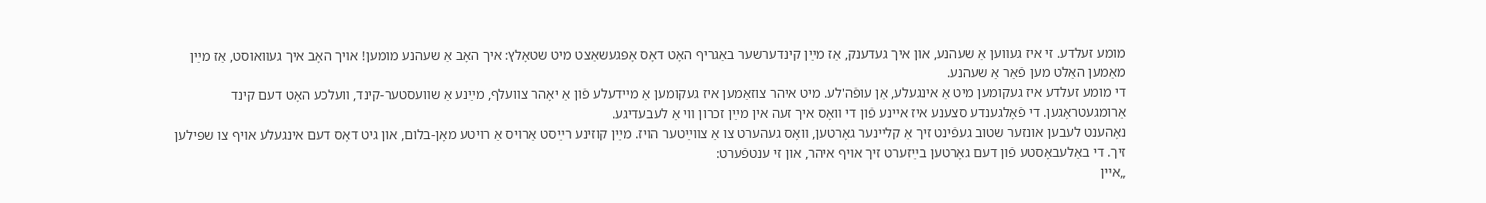מומע זעלדע. זי איז געװען אַ שעהנע, און איך געדענק, אַז מײַן קינדערשער באַגריף האָט דאָס אָפּגעשאַצט מיט שטאָלץ: איך האָב אַ שעהנע מומען! אױך האָב איך געװאוסט, אַז מײַן מאַמען האַלט מען פֿאַר אַ שעהנע.
די מומע זעלדע איז געקומען מיט אַ אינגעלע, אַן עופֿה'לע. מיט איהר צוזאַמען איז געקומען אַ מײדעלע פֿון אַ יאָהר צװעלף, מײַנע אַ שװעסטער-קינד, װעלכע האָט דעם קינד אַרומגעטראָגען. די פֿאָלגענדע סצענע איז אײנע פֿון די װאָס איך זעה אין מײַן זכרון װי אַ לעבעדיגע.
נאָהענט לעבען אונזער שטוב געפֿינט זיך אַ קלײנער גאָרטען, װאָס געהערט צו אַ צװײַטער הױז. מײַן קוזינע רײַסט אַרױס אַ רױטע מאָן-בלום, און גיט דאָס דעם אינגעלע אױף צו שפּילען זיך. די באַלעבאָסטע פֿון דעם גאָרטען בײַזערט זיך אױף איהר, און זי ענטפֿערט:
„אײן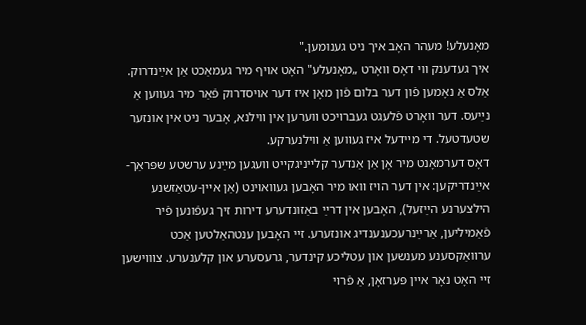מאָנעלע! מעהר האָב איך ניט גענומען."
איך געדענק װי דאָס װאָרט „מאָנעלע" האָט אױף מיר געמאַכט אַן אײַנדרוק. אַלס אַ נאָמען פֿון דער בלום פֿון מאָן איז דער אױסדרוק פֿאַר מיר געװען אַ נײַעס. דער װאָרט פֿלעגט געברױכט װערען אין װילנא, אָבער ניט אין אונזער שטעדטעל. די מײדעל איז געװען אַ װילנערקע.
דאָס דערמאָנט מיר אָן אַן אַנדער קלײניגקײט װעגען מײַנע ערשטע שפּראַך-אײַנדריקען: אין דער הױז װאו מיר האָבען געװאױנט (אַן אײן-עטאַזשנע הילצערנע הײַזעל), האָבען אין דרײַ באַזונדערע דירות זיך געפֿונען פֿיר פֿאַמיליען, אַרײַנרעכענענדיג אונזערע. זײ האָבען ענטהאַלטען אַכט ערװאַקסענע מענשען און עטליכע קינדער, גרעסערע און קלענערע. צװױשען זײ האָט נאָר אײן פּערזאָן, אַ פֿרױ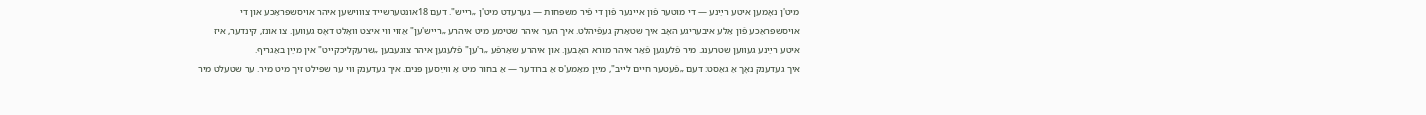מיט'ן נאָמען איטע רײַנע — די מוטער פֿון אײנער פֿון די פֿיר משפּחות — גערעדט מיט'ן „רײש". דעם 18אונטערשײד צװױשען איהר אױסשפּראַכע און די אױסשפּראַכע פֿון אַלע איבעריגע האָב איך שטאַרק געפֿיהלט. איך הער איהר שטימע מיט איהרע „רײש'ען" אַזױ װי איצט װאָלט דאָס געװען. צו אונז, קינדער, איז איטע רײַנע געװען שטרענג. מיר פֿלעגען פֿאַר איהר מורא האָבען. און איהרע שאַרפֿע „ר'ען" פֿלעגען איהר צוגעבען „שרעקליכקײט" אין מײַן באַגריף.
איך געדענק נאָך אַ גאַסט: דעם „פֿעטער חיים לײב", מײַן מאַמע'ס אַ ברודער — אַ בחור מיט אַ װײַסען פּנים. איך געדענק װי ער שפּילט זיך מיט מיר. ער שטעלט מיר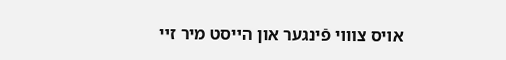אױס צװױ פֿינגער און הײסט מיר זײ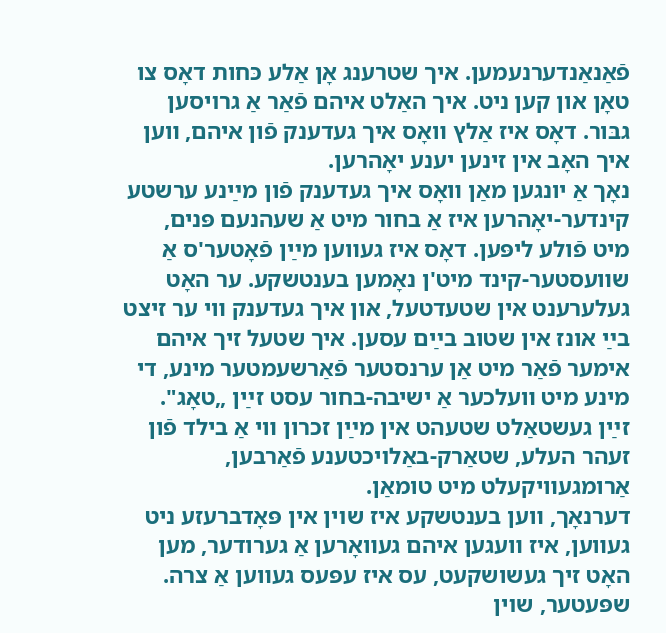פֿאַנאַנדערנעמען. איך שטרענג אָן אַלע כּחות דאָס צו טאָן און קען ניט. איך האַלט איהם פֿאַר אַ גרױסען גבּור. דאָס איז אַלץ װאָס איך געדענק פֿון איהם, װען איך האָב אין זינען יענע יאָהרען.
נאָך אַ יונגען מאַן װאָס איך געדענק פֿון מײַנע ערשטע קינדער-יאָהרען איז אַ בחור מיט אַ שעהנעם פּנים, מיט פֿולע ליפּען. דאָס איז געװען מײַן פֿאָטער'ס אַ שװעסטער-קינד מיט'ן נאָמען בענטשקע. ער האָט געלערענט אין שטעדטעל, און איך געדענק װי ער זיצט בײַ אונז אין שטוב בײַם עסען. איך שטעל זיך איהם אימער פֿאַר מיט אַן ערנסטער פֿאַרשעמטער מינע, די מינע מיט װעלכער אַ ישיבה-בחור עסט זײַן „טאָג".
זײַן געשטאַלט שטעהט אין מײַן זכרון װי אַ בילד פֿון זעהר העלע, שטאַרק-באַלױכטענע פֿאַרבען, אַרומגעװיקעלט מיט טומאַן.
דערנאָך, װען בענטשקע איז שױן אין פּאָדברעזע ניט געװען, איז װעגען איהם געװאָרען אַ גערודער, מען האָט זיך געשושקעט, עס איז עפּעס געװען אַ צרה. שפּעטער, שױן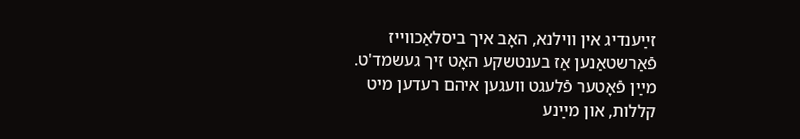זײַענדיג אין װילנא, האָב איך ביסלאַכװײז פֿאַרשטאַנען אַז בענטשקע האָט זיך געשמד'ט.
מײַן פֿאָטער פֿלעגט װעגען איהם רעדען מיט קללות, און מײַנע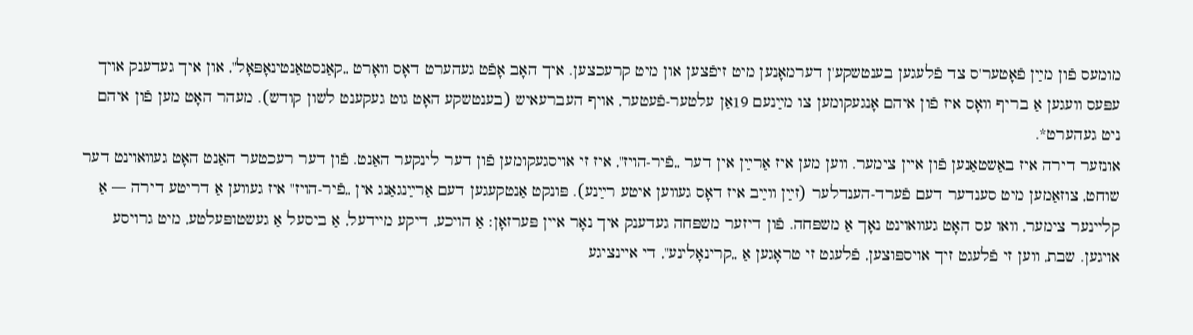מומעס פֿון מײַן פֿאָטער'ס צד פֿלעגען בענטשקע'ן דערמאָנען מיט זיפֿצען און מיט קרעכצען. איך האָב אָפֿט געהערט דאָס װאָרט „קאַנסטאַנטינאָפּאָל", און איך געדענק אױך עפּעס װעגען אַ בריף װאָס איז פֿון איהם אָנגעקומען צו מײַנעם 19אַן עלטער-פֿעטער, אױף העברעאיש (בענטשקע האָט גוט געקענט לשון קודש). מעהר האָט מען פֿון איהם ניט געהערט*.
אונזער דירה איז באַשטאַנען פֿון אײן צימער. װען מען איז אַרײַן אין דער „פֿיר-הױז", איז זי אױסגעקומען פֿון דער לינקער האַנט. פֿון דער רעכטער האַנט האָט געװאױנט דער שוחט, צוזאַמען מיט סענדער דעם פֿערד-הענדלער (זײַן װײַב איז דאָס געװען איטע רײַנע). פּונקט אַנטקעגען דעם אַרײַנגאַנג אין „פֿיר-הױז" איז געװען אַ דריטע דירה — אַ קלײנער צימער, װאו עס האָט געװאױנט נאָך אַ משפּחה. פֿון דיזער משפּחה געדענק איך נאָר אײן פּערזאָן: אַ הױכע, דיקע מײדעל, אַ ביסעל אַ געשטופּעלטע, מיט גרױסע אױגען. שבת, װען זי פֿלעגט זיך אױספּוצען, פֿלעגט זי טראָגען אַ „קרינאָלינע", די אײנציגע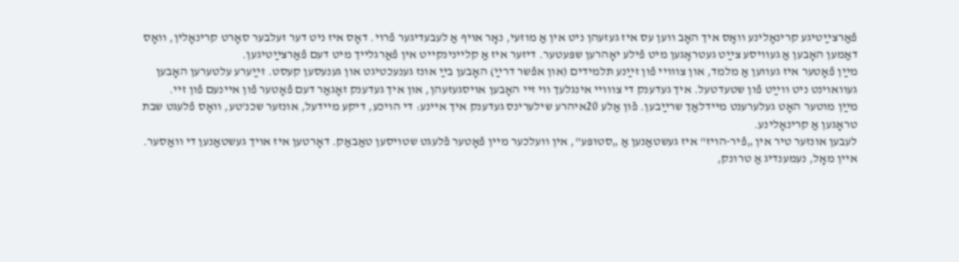פֿאַרצײַטיגע קרינאָלינע װאָס איך האָב װען עס איז געזעהן ניט אין אַ מוזעי, נאָר אױף אַ לעבעדיגער פֿרױ. דאָס איז ניט דער זעלבער סאָרט קרינאָלין, װאָס דאַמען האָבען אַ געװיסע צײַט געטראָגען מיט פֿילע יאָהרען שפּעטער. דיזער איז אַ קלײנינקײט אין פֿאַרגלײך מיט דעם פֿאַרצײַטיגען.
מײַן פֿאָטער איז געװען אַ מלמד, און צװױי פֿון זײַנע תּלמידים (און אפֿשר דרײַ) האָבען בײַ אונז גענעכטיגט און גענעסען קעסט. זײַערע עלטערען האָבען געװאױנט ניט װײַט פֿון שטעדטעל. איך געדענק די צװױי אינגלעך װי זײ האָבען אױסגעזעהן, און איך געדענק זאָגאַר דעם פֿאָטער פֿון אײנעם פֿון זײ.
מײַן מוטער האָט געלערענט מײדלאַך שרײַבען. פֿון אַלע 20איהרע שילערינס געדענק איך אײנע: די הױכע, דיקע מײדעל, אונזער שכנ'טע, װאָס פֿלעגט שבת טראָגען אַ קרינאָלינע.
לעבען אונזער טיר אין „פֿיר-הױז" איז געשטאַנען אַ „סטופּע", אין װעלכער מײן פֿאָטער פֿלעגט שטױסען טאַבאַק. דאָרטען איז אױך געשטאַנען די װאַסער. אײן מאָל, נעמענדיג אַ טרונק,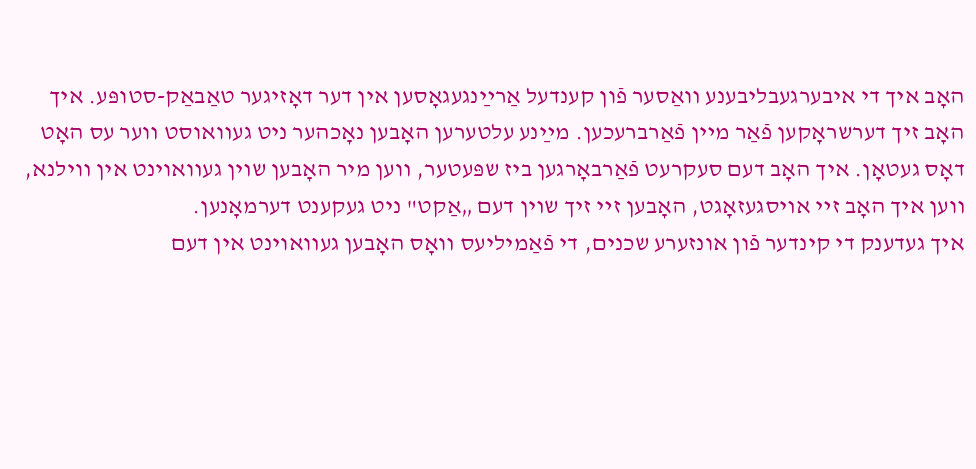האָב איך די איבערגעבליבענע װאַסער פֿון קענדעל אַרײַנגעגאָסען אין דער דאָזיגער טאַבאַק-סטופּע. איך האָב זיך דערשראָקען פֿאַר מײן פֿאַרברעכען. מײַנע עלטערען האָבען נאָכהער ניט געװאוסט װער עס האָט דאָס געטאָן. איך האָב דעם סעקרעט פֿאַרבאָרגען ביז שפּעטער, װען מיר האָבען שױן געװאוינט אין װילנא, װען איך האָב זײ אױסגעזאָגט, האָבען זײ זיך שױן דעם „אַקט" ניט געקענט דערמאָנען.
איך געדענק די קינדער פֿון אונזערע שכנים, די פֿאַמיליעס װאָס האָבען געװאוינט אין דעם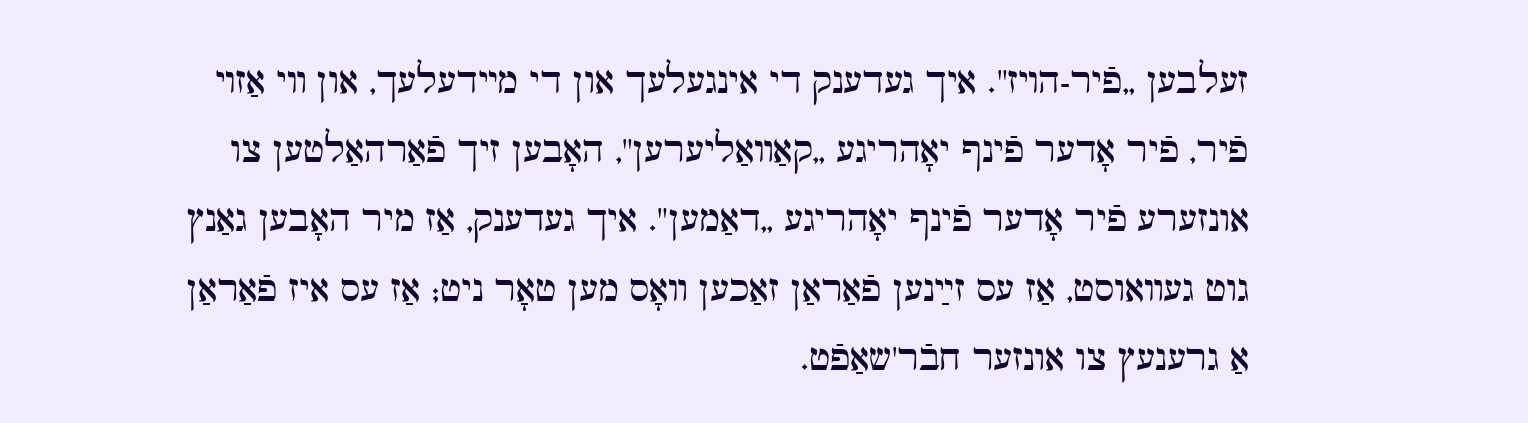זעלבען „פֿיר-הױז". איך געדענק די אינגעלעך און די מײדעלעך, און װי אַזױ פֿיר, פֿיר אָדער פֿינף יאָהריגע „קאַװאַליערען", האָבען זיך פֿאַרהאַלטען צו אונזערע פֿיר אָדער פֿינף יאָהריגע „דאַמען". איך געדענק, אַז מיר האָבען גאַנץ גוט געװאוסט, אַז עס זײַנען פֿאַראַן זאַכען װאָס מען טאָר ניט; אַז עס איז פֿאַראַן אַ גרענעץ צו אונזער חבֿר'שאַפֿט.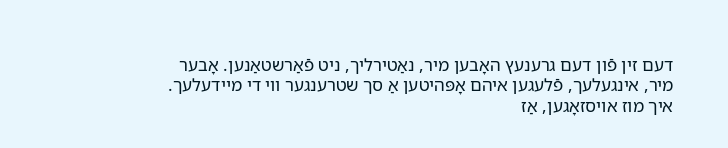דעם זין פֿון דעם גרענעץ האָבען מיר, נאַטירליך, ניט פֿאַרשטאַנען. אָבער מיר, אינגעלעך, פֿלעגען איהם אָפּהיטען אַ סך שטרענגער װי די מײדעלעך. איך מוז אױסזאָגען, אַז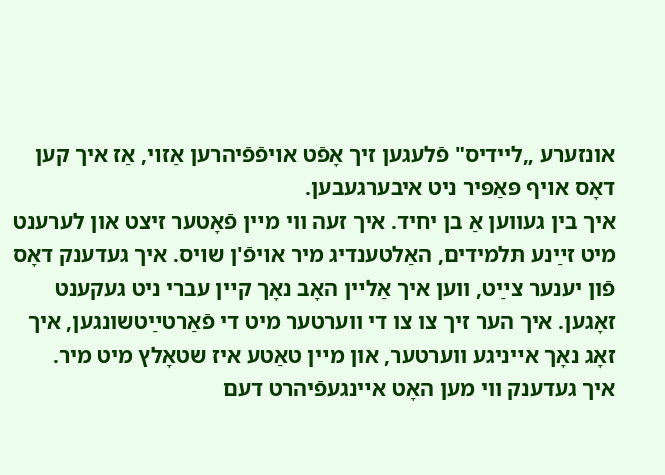אונזערע „ליידיס" פֿלעגען זיך אָפֿט אױפֿפֿיהרען אַזױ, אַז איך קען דאָס אױף פּאַפּיר ניט איבערגעבען.
איך בין געװען אַ בן יחיד. איך זעה װי מײן פֿאָטער זיצט און לערענט מיט זײַנע תּלמידים, האַלטענדיג מיר אױפֿ'ן שױס. איך געדענק דאָס פֿון יענער צײַט, װען איך אַלײן האָב נאָך קײן עברי ניט געקענט זאָגען. איך הער זיך צו צו די װערטער מיט די פֿאַרטײַטשונגען, איך זאָג נאָך אײניגע װערטער, און מײן טאַטע איז שטאָלץ מיט מיר.
איך געדענק װי מען האָט אײנגעפֿיהרט דעם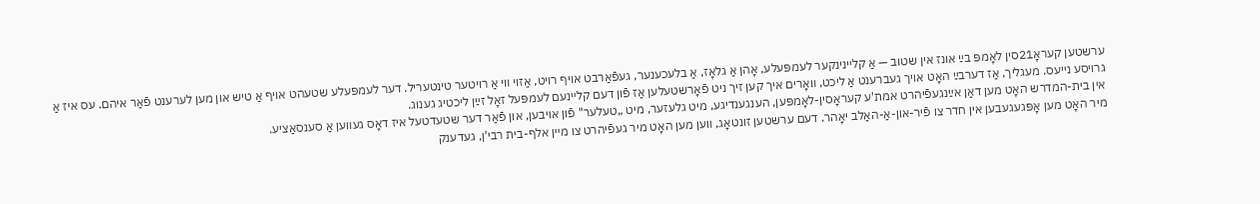ערשטען קעראָ21סין לאָמפּ בײַ אונז אין שטוב — אַ קלײנינקער לעמפּעלע, אָהן אַ גלאָז, אַ בלעכענער, געפֿאַרבט אױף רױט, אַזױ װי אַ רױטער טינטעריל. דער לעמפּעלע שטעהט אױף אַ טיש און מען לערענט פֿאַר איהם. עס איז אַ גרױסע נײעס. מעגליך, אַז דערבײַ האָט אױך געברענט אַ ליכט, װאָרים איך קען זיך ניט פֿאָרשטעלען אַז פֿון דעם קלײנעם לעמפּעל זאָל זײַן ליכטיג גענוג.
אין בית-המדרש האָט מען דאַן אײַנגעפֿיהרט אמת'ע קעראָסין-לאָמפּען, הענגענדיגע, מיט גלעזער, מיט „טעלער" פֿון אױבען, און פֿאַר דער שטעדטעל איז דאָס געװען אַ סענסאַציע.
מיר האָט מען אָפּגעגעבען אין חדר צו פֿיר-און-אַ-האַלב יאָהר. דעם ערשטען זונטאָג, װען מען האָט מיר געפֿיהרט צו מײן אלף-בית רבי'ן, געדענק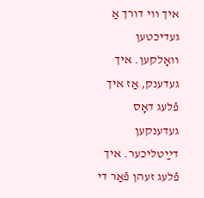איך װי דורך אַ געדיכטען װאָלקען. איך געדענק, אַז איך פֿלעג דאָס געדענקען דײַטליכער. איך פֿלעג זעהן פֿאַר די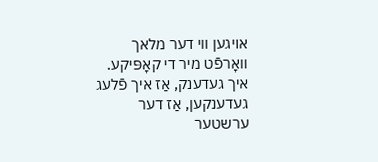אױגען װי דער מלאך װאָרפֿט מיר די קאָפּיקע. איך געדענק, אַז איך פֿלעג געדענקען, אַז דער ערשטער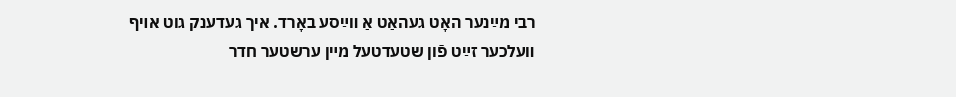רבי מײַנער האָט געהאַט אַ װײַסע באָרד. איך געדענק גוט אױף װעלכער זײַט פֿון שטעדטעל מײן ערשטער חדר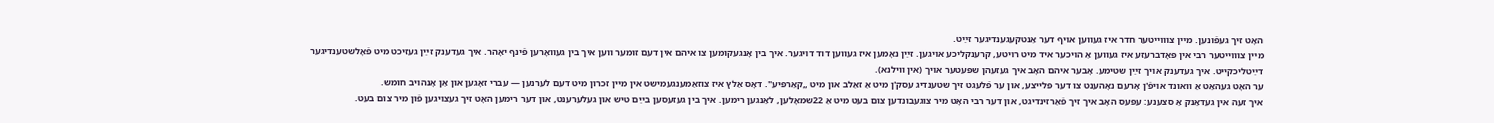האָט זיך געפֿונען. מײן צװױיטער חדר איז געװען אױף דער אַנטקעגענדיגער זײַט.
מײן צװױיטער רבי אין פּאָדברעזע איז געװען אַ הױכער איד מיט רױטע, קרענקליכע אױגען. זײַן נאָמען איז געװען דוד דױגער. איך בין אָנגעקומען צו איהם אין דעם זומער װען איך בין געװאָרען פֿינף יאָהר. איך געדענק זײַן געזיכט מיט פֿאָלשטענדיגער דײַטליכקייט. איך געדענק אױך זײַן שטימע. אָבער איהם האָב איך געזעהן שפּעטער אױך (אין װילנא).
ער האָט געהאַט אַ װאונד אױפֿ'ן אָרעם נאָהענט צו דער פּלייצע, און ער פֿלעגט זיך שטענדיג עסק'ן מיט אַ זאַלב און מיט „קאַרפּיע". דאָס אַלץ איז צוזאַמענגעמישט אין מײן זכרון מיט דעם לערנען — עברי זאָגען און אַן אָנהױב חומש.
איך זעה אין געדאַנק אַ סצענע: עפּעס האָב איך זיך פֿאַרזינדיגט, און דער רבי האָט מיר צוגעבונדען צום בעט מיט אַ 22שמאָלען, לאַנגען רימען. איך בין געזעסען בײַם טיש און געלערענט, און דער רימען האָט זיך געצױגען פֿון מיר צום בעט.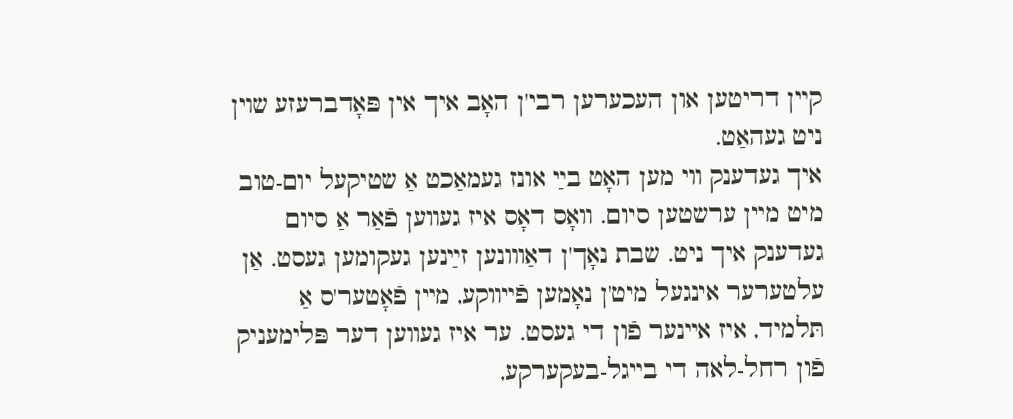קײן דריטען און העכערען רבי'ן האָב איך אין פּאָדברעזע שױן ניט געהאַט.
איך געדענק װי מען האָט בײַ אונז געמאַכט אַ שטיקעל יום-טוב מיט מײן ערשטען סיום. װאָס דאָס איז געװען פֿאַר אַ סיום געדענק איך ניט. שבת נאָך'ן דאַװונען זײַנען געקומען געסט. אַן עלטערער אינגעל מיט'ן נאָמען פֿײװקע, מײן פֿאָטער'ס אַ תּלמיד, איז אײנער פֿון די געסט. ער איז געװען דער פּלימעניק פֿון רחל-לאה די בײגל-בעקערקע,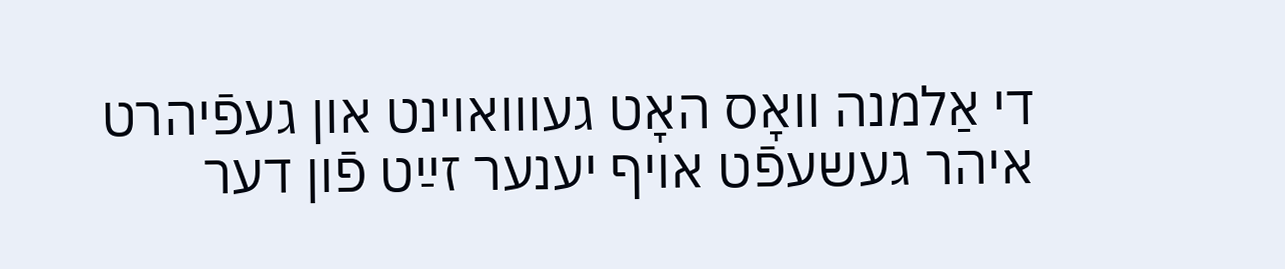די אַלמנה װאָס האָט געװואוינט און געפֿיהרט איהר געשעפֿט אױף יענער זײַט פֿון דער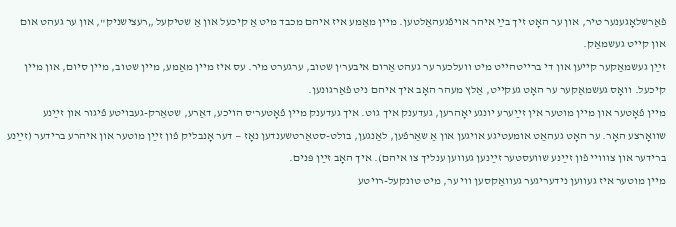פֿאַרשלאָגענער טיר, און ער האָט זיך בײַ איהר אױפֿגעהאַלטען. מײן מאַמע איז איהם מכבד מיט אַ קיכעל און אַ שטיקעל „רעצישניק", און ער געהט אום און קײט געשמאַק.
זײַן געשמאַקער קײען און די ברײטהײט מיט װעלכער ער געהט אַרום איבער'ן שטוב, ערגערט מיר. עס איז מײן מאַמע, מײן שטוב, מײן סיום, און מײן קיכעל. װאָס געשמאַקער ער האָט געקײט, אַלץ מעהר האָב איך איהם ניט פֿאַרגונען.
מײן פֿאָטער און מײן מוטער אין זײַערע יונגע יאָהרען, געדענק איך גוט. איך געדענק מײן פֿאָטער'ס הױכע, דאַרע, שטאַרק-געבױטע פֿיגור און זײַנע שװאָרצע האָר. ער האָט געהאַט אומעטיגע אױגען און אַ שאַרפֿען, לאַנגען, בולט-סטאַרטשענדען נאָז — דער אָנבליק פֿון זײַן מוטער און איהרע ברידער (זײַנע ברידער און צװױי פֿון זײַנע שװעסטער זײַנען געװען ענליך צו איהם). איך האָב זײַן פּנים.
מײן מוטער איז געװען נידעריגער געװאַקסען װי ער, מיט טונקעל-רױטע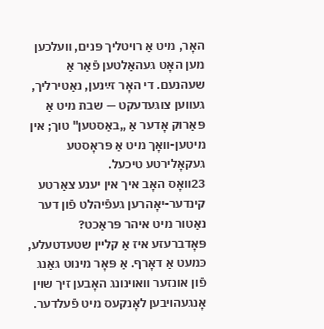האָר, מיט אַ רױטליך פּנים, װעלכען מען האָט געהאַלטען פֿאַר אַ שעהנעם. די האָר זײַנען, נאַטירליך, געװען צוגעדעקט — שבת מיט אַ פּאַרוק אָדער אַ „באַסטען" טוך; אין מיטען-װאָך מיט אַ פּראָסטע געקאָלירטע טיכעל.
23װאָס האָב איך אין יענע צאַרטע קינדער-יאָהרען געפֿיהלט פֿון דער נאַטור מיט איהר פּראַכט? פּאָדברעזע איז אַ קלײן שטעדטעלע, כּמעט אַ דאָרף. אַ פּאָר מינוט גאַנג פֿון אונזער װאוינונג האָבען זיך שױן אָנגעהױבען לאָנקעס מיט פֿעלדער.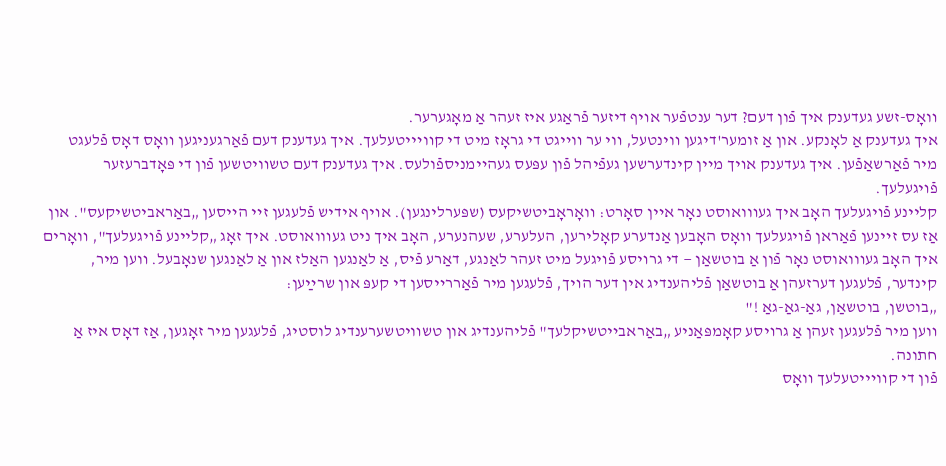װאָס-זשע געדענק איך פֿון דעם? דער ענטפֿער אױף דיזער פֿראַגע איז זעהר אַ מאָגערער.
איך געדענק אַ לאָנקע. און אַ זומער'דיגען װינטעל, װי ער װײגט די גראָז מיט די קװײיטעלעך. איך געדענק דעם פֿאַרגעניגען װאָס דאָס פֿלעגט מיר פֿאַרשאַפֿען. איך געדענק אױך מײן קינדערשען געפֿיהל פֿון עפּעס געהײמניספֿולעס. איך געדענק דעם טשװיטשען פֿון די פּאָדברעזער פֿױגעלעך.
קליינע פֿױגעלעך האָב איך געװואוסט נאָר אײן סאָרט: װאָראָביטשיקעס (שפּערלינגען). אױף אידיש פֿלעגען זײ הײסען „באַראביטשיקעס". און אַז עס זײנען פֿאַראן פֿױגעלעך װאָס האָבען אַנדערע קאָלירען, העלערע, שעהנערע, האָב איך ניט געװואוסט. איך זאָג „קליינע פֿױגעלעך", װאָרים איך האָב געװואוסט נאָר פֿון אַ בוטשאַן — די גרױסע פֿױגעל מיט זעהר לאַנגע, דאַרע פֿיס, אַ לאַנגען האַלז און אַ לאַנגען שנאָבעל. װען מיר, קינדער, פֿלעגען דערזעהן אַ בוטשאַן פֿליהענדיג אין דער הױך, פֿלעגען מיר פֿאַררײסען די קעפּ און שרײַען:
„בוטשן, בוטשאַן, גאַ-גאַ-גאַ !"
װען מיר פֿלעגען זעהן אַ גרױסע קאָמפּאַניע „באַראבײטשיקלעך" פֿליהענדיג און טשװיטשערענדיג לוסטיג, פֿלעגען מיר זאָגען, אַז דאָס איז אַ חתונה.
פֿון די קװײיטעלעך װאָס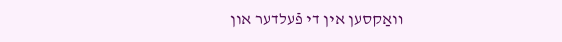װאַקסען אין די פֿעלדער און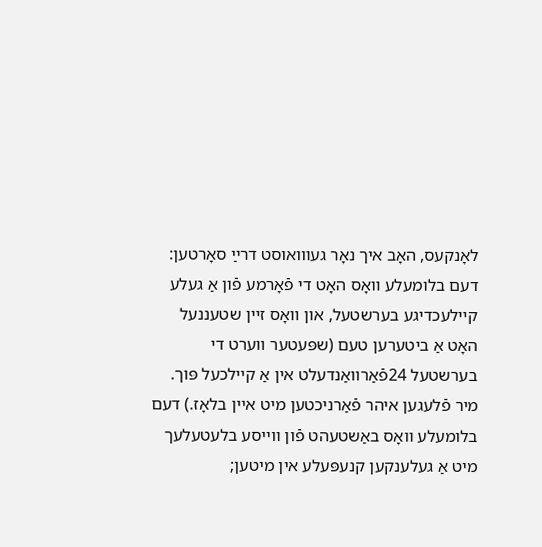לאָנקעס, האָב איך נאָר געװואוסט דרײַ סאָרטען: דעם בלומעלע װאָס האָט די פֿאָרמע פֿון אַ געלע קײלעכדיגע בערשטעל, און װאָס זײן שטעננעל האָט אַ ביטערען טעם (שפּעטער װערט די בערשטעל 24פֿאַרװאַנדעלט אין אַ קײלכעל פּוך. מיר פֿלעגען איהר פֿאַרניכטען מיט אײן בלאָז.) דעם בלומעלע װאָס באַשטעהט פֿון װײסע בלעטעלעך מיט אַ געלענקען קנעפּעלע אין מיטען;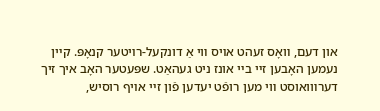און דעם, װאָס זעהט אױס װי אַ דונקעל-רױטער קנאָפּ. קײן נעמען האָבען זײ בײ אונז ניט געהאַט. שפּעטער האָב איך זיך דערװואוסט װי מען רופֿט יעדען פֿון זײ אױף רוסיש,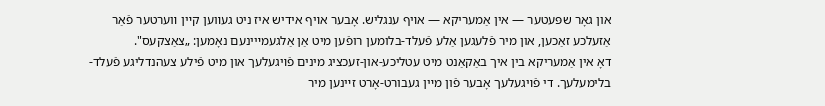און גאָר שפּעטער — אין אַמעריקא — אױף ענגליש. אָבער אױף אידיש איז ניט געװען קײן װערטער פֿאַר אַזעלכע זאַכען, און מיר פֿלעגען אַלע פֿעלד-בלומען רופֿען מיט אַן אַלגעמײינעם נאָמען: „צאַצקעס".
דאָ אין אַמעריקא בין איך באַקאַנט מיט עטליכע-און-זעכציג מינים פֿױגעלעך און מיט פֿילע צעהנדליגע פֿעלד-בלימעלעך. די פֿױגעלעך אָבער פֿון מײן געבורט-אָרט זײנען מיר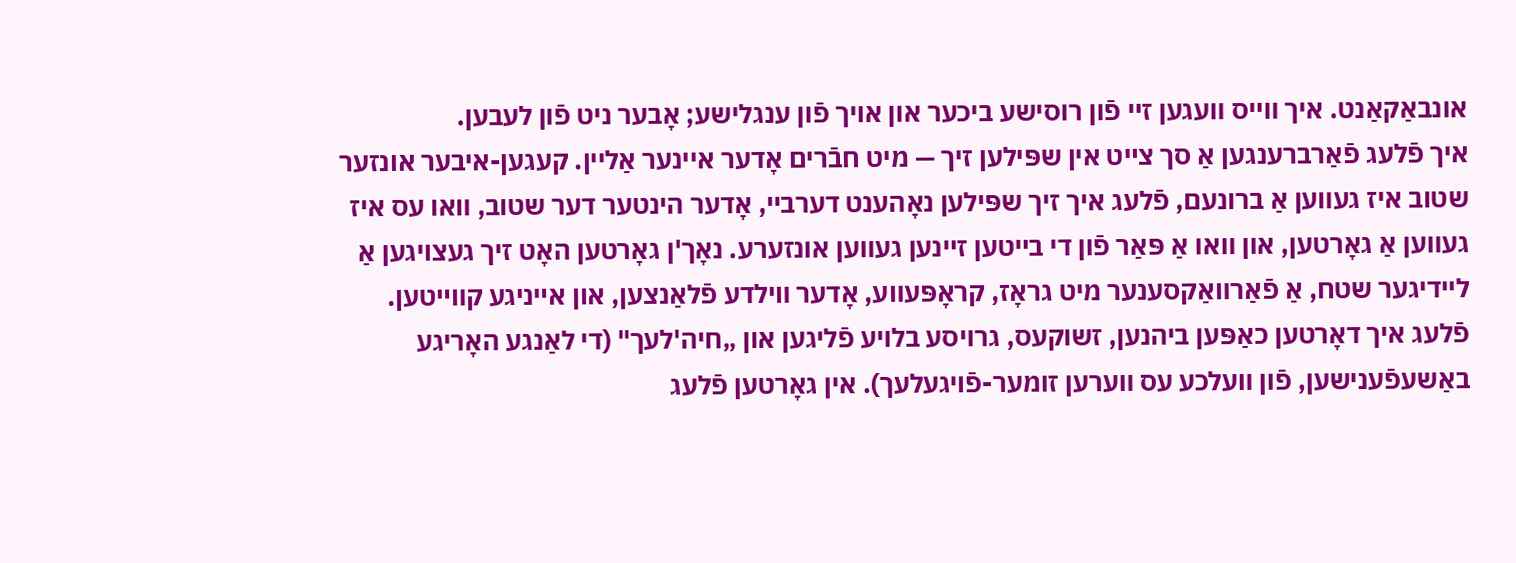אונבאַקאַנט. איך װײס װעגען זײ פֿון רוסישע ביכער און אױך פֿון ענגלישע; אָבער ניט פֿון לעבען.
איך פֿלעג פֿאַרברענגען אַ סך צײט אין שפּילען זיך — מיט חבֿרים אָדער איינער אַליין. קעגען-איבער אונזער שטוב איז געװען אַ ברונעם, פֿלעג איך זיך שפּילען נאָהענט דערבײ, אָדער הינטער דער שטוב, װאו עס איז געװען אַ גאָרטען, און װאו אַ פּאַר פֿון די בײטען זײנען געװען אונזערע. נאָך'ן גאָרטען האָט זיך געצױגען אַ ליידיגער שטח, אַ פֿאַרװאַקסענער מיט גראָז, קראָפּעװע, אָדער װילדע פֿלאַנצען, און אײניגע קװײטען. פֿלעג איך דאָרטען כאַפּען ביהנען, זשוקעס, גרױסע בלױע פֿליגען און „חיה'לעך" (די לאַנגע האָריגע באַשעפֿענישען, פֿון װעלכע עס װערען זומער-פֿױגעלעך). אין גאָרטען פֿלעג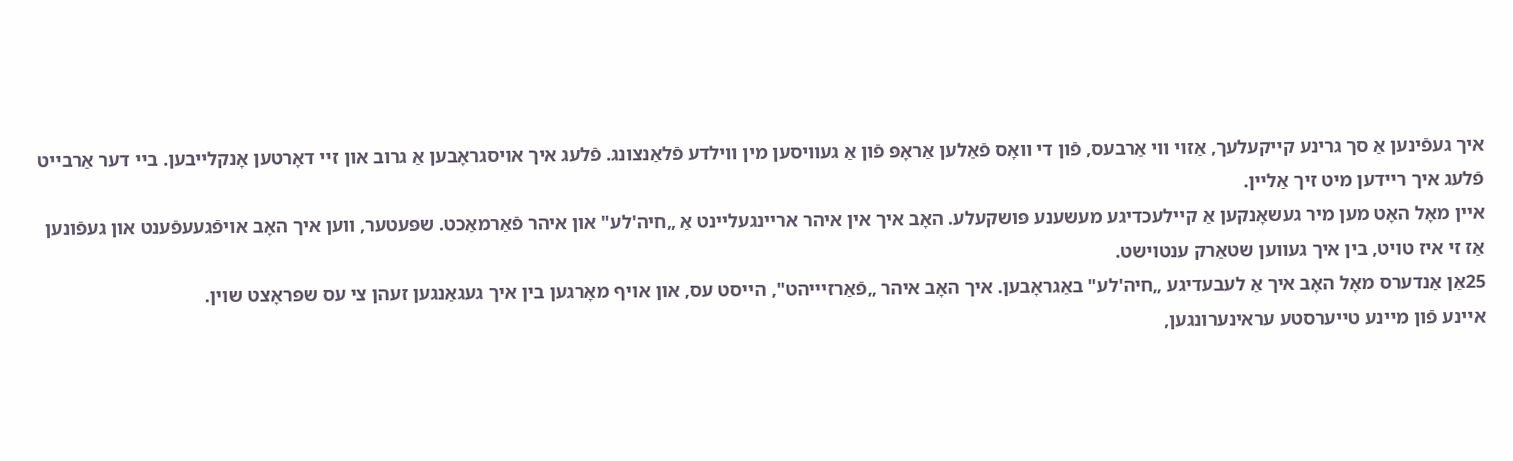איך געפֿינען אַ סך גרינע קײקעלעך, אַזױ װי אַרבעס, פֿון די װאָס פֿאַלען אַראָפּ פֿון אַ געװיסען מין װילדע פֿלאַנצונג. פֿלעג איך אױסגראָבען אַ גרוב און זײ דאָרטען אָנקלייבען. בײ דער אַרבײט פֿלעג איך ריידען מיט זיך אַליין.
איין מאָל האָט מען מיר געשאָנקען אַ קײלעכדיגע מעשענע פּושקעלע. האָב איך אין איהר אריינגעליינט אַ „חיה'לע" און איהר פֿאַרמאַכט. שפּעטער, װען איך האָב אױפֿגעעפֿענט און געפֿונען אַז זי איז טױט, בין איך געװען שטאַרק ענטױשט.
25אַן אַנדערס מאָל האָב איך אַ לעבעדיגע „חיה'לע" באַגראָבען. איך האָב איהר „פֿאַרזײיהט", הײסט עס, און אױף מאָרגען בין איך געגאַנגען זעהן צי עס שפּראָצט שױן.
אײנע פֿון מײנע טײערסטע עראינערונגען,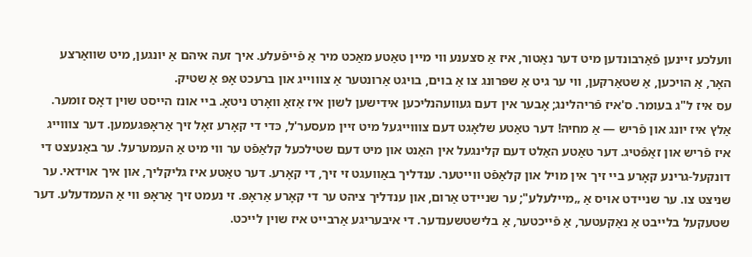װעלכע זײנען פֿאַרבונדען מיט דער נאַטור, איז אַ סצענע װי מײן טאַטע מאַכט מיר אַ פֿײפֿעלע. איך זעה איהם אַ יונגען, מיט שװאַרצע האָר, אַ הױכען, אַ שטאַרקען, װי ער גיט אַ שפּרונג צו אַ בױם, בױגט אַרונטער אַ צװױיג און ברעכט אָפּ אַ שטיק.
עס איז ל"ג בעומר. ס'איז פֿריהלינג; אָבער אין דעם געװעהנליכען אידישען לשון איז אַזאַ װאָרט ניטאָ. בײ אונז הײסט שױן דאָס זומער. אַלץ איז יונג און פֿריש — אַ מחיה! דער טאַטע שלאָגט דעם צװױיגעל מיט זײן מעסער'ל, כּדי די קאָרע זאָל זיך אַראָפּגעמען. דער צװױיג איז פֿריש און זאַפֿטיג. דער טאַטע האַלט דעם קלינגעל אין האַנט און מיט דעם שטילכעל קלאַפֿט ער װי מיט אַ העמערעל. ער באַנעצט די דונקעל-גרינע קאָרע בײ זיך אין מױל און קלאַפֿט װײטער. ענדליך באַװעגט זי זיך, די קאָרע. דער טאַטע איז גליקליך, און איך אױדאי. ער שניצט צו. ער שנײדט אױס אַ „מײלעלע"; ער שנײדט אַרום, און ענדליך ציהט ער די קאָרע אַראָפּ. זי נעמט זיך אַראָפּ װי אַ העמדעלע. דער שטעקעל בלײבט אַ נאַקעטער, אַ פֿײכטער, אַ בלישטשענדער. די איבעריגע אַרבײט איז שױן לײכט.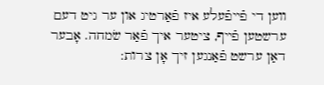װען די פֿײפֿעלע איז פֿאַרטיג און ער גיט דעם ערשטען פֿײף, ציטער איך פֿאַר שׂמחה. אָבער דאַן ערשט פֿאַנגען זיך אָן צרות: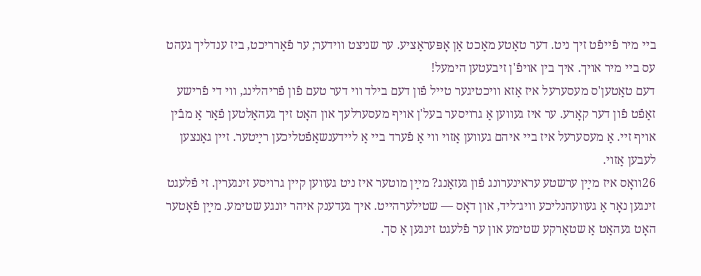בײ מיר פֿײפֿט זיך ניט. דער טאַטע מאַכט אַן אָפּעראַציע. ער שניצט װידער; ער פֿאַרריכט, ביז ענדליך געהט עס בײ מיר אױך. איך בין אױפֿ'ן זיבעטען הימעל!
דעם טאַטען'ס מעסערעל איז אַזא װיכטיגער טײל פֿון דעם בילד װי דער טעם פֿון פֿריהלינג, װי די פֿרישע זאַפֿט פֿון דער קאָרע. ער איז געװען אַ גרױסער בעל'ן אױף מעסערלעך און האָט זיך געהאַלטען פֿאַר אַ מבֿין אױף זײ. אַ מעסערעל איז בײ איהם געװען אַזױ װי אַ פֿערד בײ אַ לײדענשאַפֿטליכען רײַטער. זײן גאַנצען לעבען אַזױ.
26װאָס איז מײַן ערשטע עראינערונג פֿון געזאַנג? מײַן מוטער איז ניט געװען קײן גרױסע זינגערין. זי פֿלעגט זינגען נאָר אַ געװעהנליכע װיג־ליד, און דאָס — שטילערהײט. איך געדענק איהר יונגע שטימע. מײַן פֿאָטער האָט געהאַט אַ שטאַרקע שטימע און ער פֿלעגט זינגען אַ סך.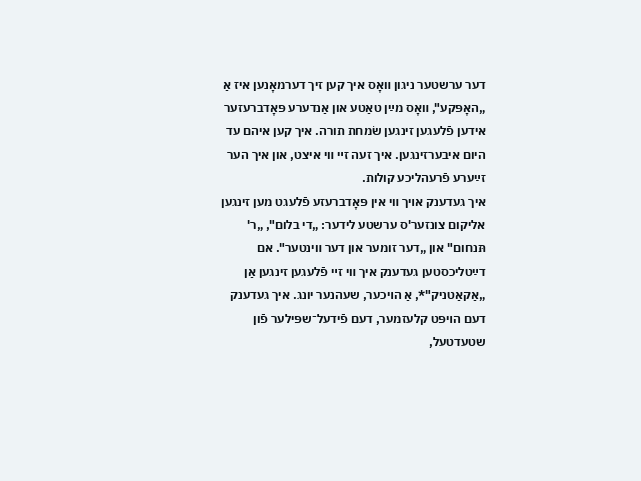דער ערשטער ניגון װאָס איך קען זיך דערמאָנען איז אַ „האָפּקע", װאָס מײַן טאַטע און אַנדערע פּאָדברעזער אידען פֿלעגען זינגען שׂמחת תורה. איך קען איהם עד היום איבערזינגען. איך זעה זײ װי איצט, און איך הער זײַערע פֿרעהליכע קולות.
איך געדענק אױך װי אין פּאָדברעזע פֿלעגט מען זינגען אליקום צונזער'ס ערשטע לידער: „די בלום", „ר' תּנחום" און „דער זומער און דער װינטער". אם דײַטליכסטען געדענק איך װי זײ פֿלעגען זינגען אַן „אַקאַטניק"*, אַ הױכער, שעהנער יונג. איך געדענק דעם הױפּט קלעזמער, דעם פֿידעל־שפּילער פֿון שטעדטעל,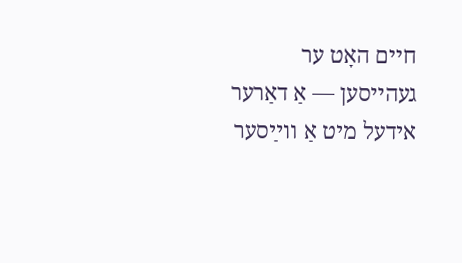חיים האָט ער געהײסען — אַ דאַרער אידעל מיט אַ װײַסער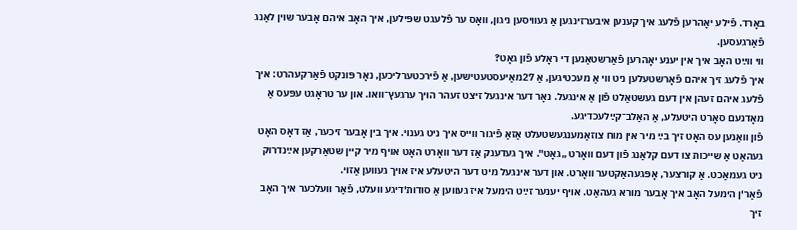באָרד. פֿילע יאָהרען פֿלעג איך קענען איבערזינגען אַ געװיסען ניגון, װאָס ער פֿלעגט שפּילען, איך האָב איהם אָבער שױן לאַנג פֿאַרגעסען.
װי װײַט האָב איך אין יענע יאָהרען פֿאַרשטאַנען די ראָלע פֿון גאָט?
איך פֿלעג זיך איהם פֿאָרשטעלען ניט װי אַ מעכטיגען, אַ 27מאַיעסטעטישען, אַ פֿירכטערליכען, נאָר פּונקט פֿאַרקעהרט: איך פֿלעג איהם זעהן אין דעם געשטאַלט פֿון אַ אינגעל. נאָר דער אינגעל זיצט זעהר הױך ערגעץ־װאו. און ער טראָגט עפּעס אַ מאָדנעם סאָרט היטעלע, אַ האַלב־קײַלעכדיגע.
פֿון װאַנען עס האָט זיך בײַ מיר אין מוח צוזאַמענגעשטעלט אַזאַ פֿיגור װײס איך ניט גענױ. איך בין אָבער זיכער, אַז דאָס האָט געהאַט אַ שײכות צו דעם קלאַנג פֿון דעם װאָרט „גאָט". איך געדענק אַז דער װאָרט האָט אױף מיר קײן שטאַרקען אײַנדרוק ניט געמאַכט. אַ קורצער, אָפּגעהאַקטער װאָרט. און דער אינגעל מיט דער היטעלע איז אױך געװען אַזױ.
פֿאַר'ן הימעל האָב איך אָבער מורא געהאַט. אױף יענער זײַט הימעל איז געװען אַ סודות'דיגע װעלט, פֿאַר װעלכער איך האָב זיך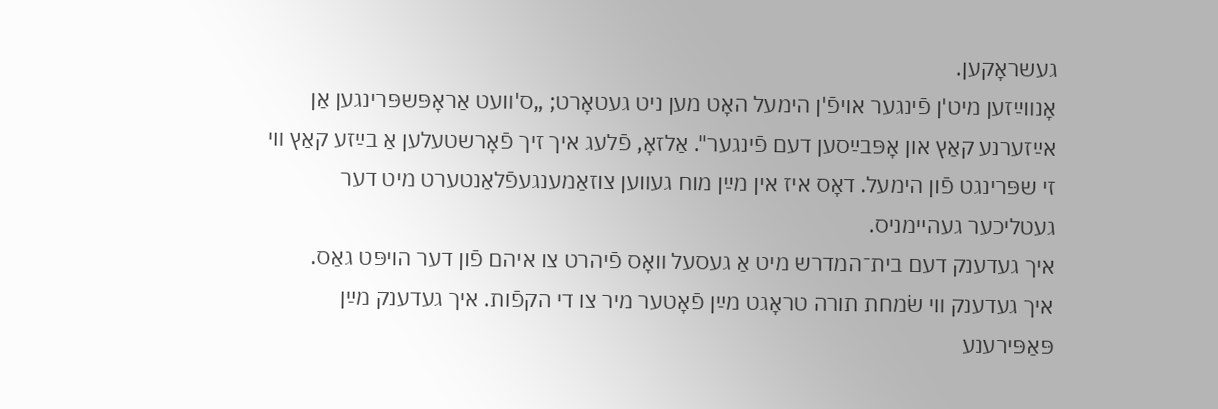געשראָקען.
אָנװײַזען מיט'ן פֿינגער אױפֿ'ן הימעל האָט מען ניט געטאָרט; „ס'װעט אַראָפּשפּרינגען אַן אײַזערנע קאַץ און אָפּבײַסען דעם פֿינגער". אַלזאָ, פֿלעג איך זיך פֿאָרשטעלען אַ בײַזע קאַץ װי זי שפּרינגט פֿון הימעל. דאָס איז אין מײַן מוח געװען צוזאַמענגעפֿלאַנטערט מיט דער געטליכער געהײמניס.
איך געדענק דעם בית־המדרש מיט אַ געסעל װאָס פֿיהרט צו איהם פֿון דער הױפּט גאַס.
איך געדענק װי שׂמחת תורה טראָגט מײַן פֿאָטער מיר צו די הקפֿות. איך געדענק מײַן פּאַפּירענע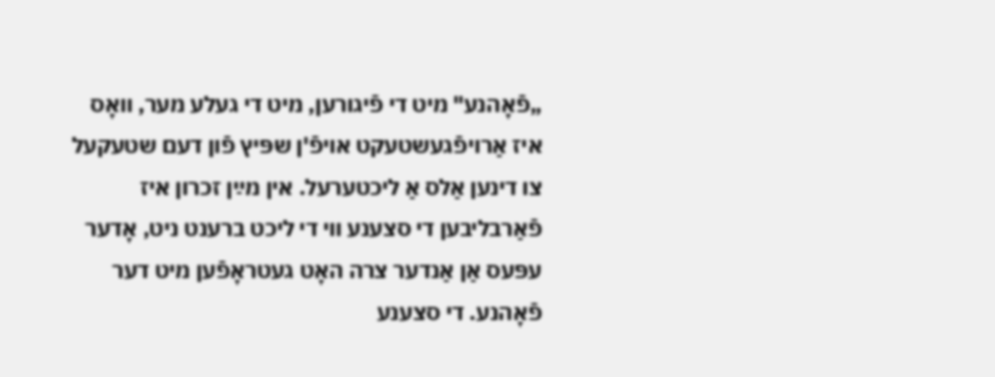„פֿאָהנע" מיט די פֿיגורען, מיט די געלע מער, װאָס איז אַרױפֿגעשטעקט אױפֿ'ן שפּיץ פֿון דעם שטעקעל צו דינען אַלס אַ ליכטערעל. אין מײַן זכרון איז פֿאַרבליבען די סצענע װי די ליכט ברענט ניט, אָדער עפּעס אַן אַנדער צרה האָט געטראָפֿען מיט דער פֿאָהנע. די סצענע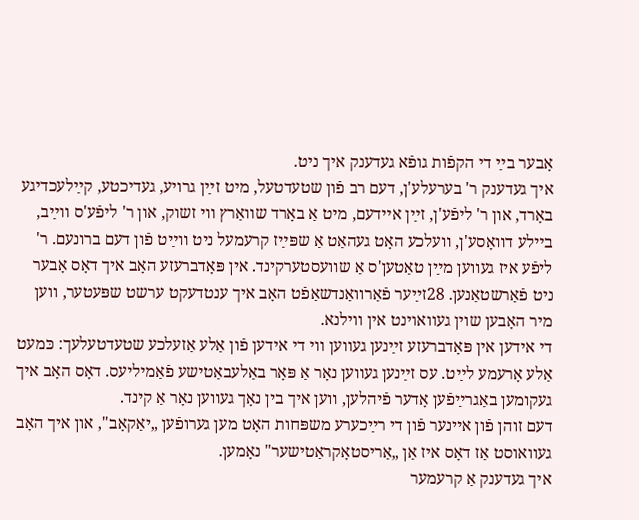אָבער בײַ די הקפֿות גופֿא געדענק איך ניט.
איך געדענק ר' בערעלע'ן, דעם רב פֿון שטעדטעל, מיט זײַן גרױע, געדיכטע, קײַלעכדיגע באָרד, און ר' ליפֿע'ן, זײַן אײדעם, מיט אַ באָרד שװאַרץ װי זשוק, און ר' ליפֿע'ס װײַב, בײלע דװאָסע'ן, װעלכע האָט געהאַט אַ שפּײַז קרעמעל ניט װײַט פֿון דעם ברונעם. ר' ליפֿע איז געװען מײַן טאַטען'ס אַ שװעסטערקינד. אין פּאָדברעזע האָב איך דאָס אָבער ניט פֿאַרשטאַנען. 28זײַער פֿאַרװאַנדשאַפֿט האָב איך ענטדעקט ערשט שפּעטער, װען מיר האָבען שױן געװאוינט אין װילנא.
די אידען אין פּאָדברעזע זײַנען געװען װי די אידען פֿון אַלע אַזעלכע שטעדטעלעך: כּמעט אַלע אָרעמע לײַט. עס זײַנען געװען נאָר אַ פּאָר באַלעבאַטישע פֿאַמיליעס. דאָס האָב איך געקומען באַגרײַפֿען אָדער פֿיהלען, װען איך בין נאָך געװען נאָר אַ קינד.
דעם זוהן פֿון אײנער פֿון די רײַכערע משפּחות האָט מען גערופֿען „יאַקאָב", און איך האָב געװאוסט אַז דאָס איז אַן „אַריסטאָקראַטישער" נאָמען.
איך געדענק אַ קרעמער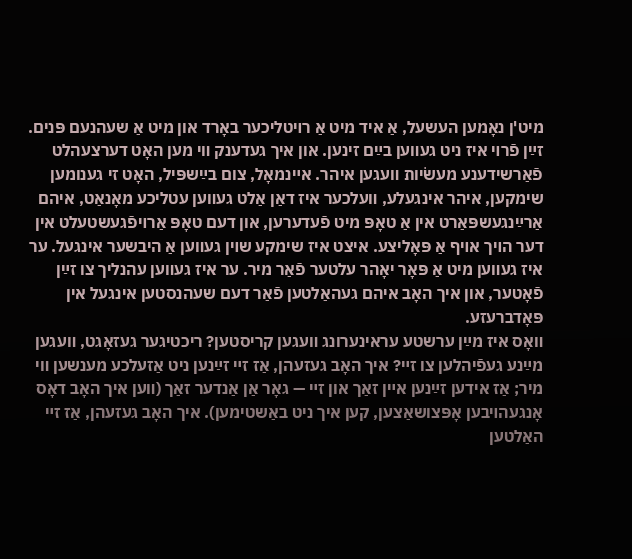מיט'ן נאָמען העשעל, אַ איד מיט אַ רױטליכער באָרד און מיט אַ שעהנעם פּנים. זײַן פֿרױ איז ניט געװען בײַם זינען. און איך געדענק װי מען האָט דערצעהלט פֿאַרשידענע מעשׂיות װעגען איהר. אײנמאָל, צום בײַשפּיל, האָט זי גענומען שימקען, איהר אינגעלע, װעלכער איז דאַן אַלט געװען עטליכע מאָנאַט, איהם אַרײַנגעשפּאַרט אין אַ טאָפּ מיט פֿעדערען, און דעם טאָפּ אַרױפֿגעשטעלט אין דער הױך אױף אַ פּאָליצע. איצט איז שימקע שױן געװען אַ היבשער אינגעל. ער איז געװען מיט אַ פּאָר יאָהר עלטער פֿאַר מיר. ער איז געװען עהנליך צו זײַן פֿאָטער, און איך האָב איהם געהאַלטען פֿאַר דעם שעהנסטען אינגעל אין פּאָדברעזע.
װאָס איז מײַן ערשטע עראינערונג װעגען קריסטען? ריכטיגער געזאָגט, װעגען מײַנע געפֿיהלען צו זײ? איך האָב געזעהן, אַז זײ זײַנען ניט אַזעלכע מענשען װי מיר; אַז אידען זײַנען אײן זאַך און זײ — גאָר אַן אַנדער זאַך (װען איך האָב דאָס אָנגעהױבען אָפּצושאַצען, קען איך ניט באַשטימען). איך האָב געזעהן, אַז זײ האַלטען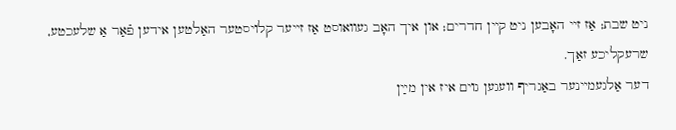ניט שבת; אַז זײ האָבען ניט קײן חדרים; און איך האָב געװאוסט אַז זײער קלױסטער האַלטען אידען פֿאַר אַ שלעכטע, שרעקליכע זאַך.
דער אַלגעמײנער באַגריף װעגען גױם איז אין מײַן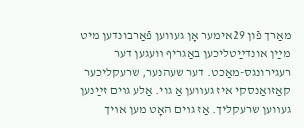מאַרך פֿון 29אימער אָן געװען פֿאַרבונדען מיט מײַן אונדײַטליכען באַגריף װעגען דער רעגירונגס-מאַכט. דער שעהנער, שרעקליכער קאַזואַנסקי איז געװען אַ גוי. אַלע גױם זײַנען געװען שרעקליך. אַז גױם האָט מען אױך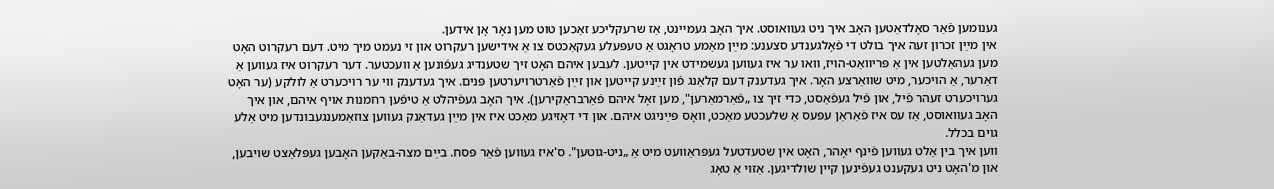גענומען פֿאַר סאָלדאַטען האָב איך ניט געװאוסט. איך האָב געמײנט, אַז שרעקליכע זאַכען טוט מען נאָר אָן אידען.
אין מײַן זכרון זעה איך בולט די פֿאָלגענדע סצענע: מײַן מאַמע טראָגט אַ טעפּעלע געקאַכטס צו אַ אידישען רעקרוט און זי נעמט מיך מיט. דעם רעקרוט האָט מען געהאַלטען אין אַ פּריװאַט-הױז, װאו ער איז געװען געשמידט אין קײטען. לעבען איהם האָט זיך שטענדיג געפֿונען אַ װעכטער. דער רעקרוט איז געװען אַ דאַרער, אַ הױכער, מיט שװאַרצע האָר. איך געדענק דעם קלאַנג פֿון זײַנע קײטען און זײַן פֿאַרטרױערטען פּנים. איך געדענק װי ער רױכערט אַ לולקע (ער האָט גערױכערט זעהר פֿיל, און פֿיל געפֿאַסט, כּדי זיך צו „פֿאַרמאַרען", מען זאָל איהם פֿאַרבראַקירען). איך האָב געפֿיהלט אַ טיפֿען רחמנות אױף איהם, און איך האָב געװאוסט, אַז עס איז פֿאַראַן עפּעס אַ שלעכטע מאַכט, װאָס פּײַניגט איהם. און די דאָזיגע מאַכט איז אין מײַן געדאַנק געװען צוזאַמענגעבונדען מיט אַלע גױם בכלל.
װען איך בין אַלט געװען פֿינף יאָהר, האָט אין שטעדטעל געפּראַװעט מיט אַ „ניט-גוטען". ס'איז געװען פֿאַר פּסח. בײַם מצה-באַקען האָבען געפּלאַצט שױבען, און מ'האָט ניט געקענט געפֿינען קײן שולדיגען. אַזױ אַ טאָג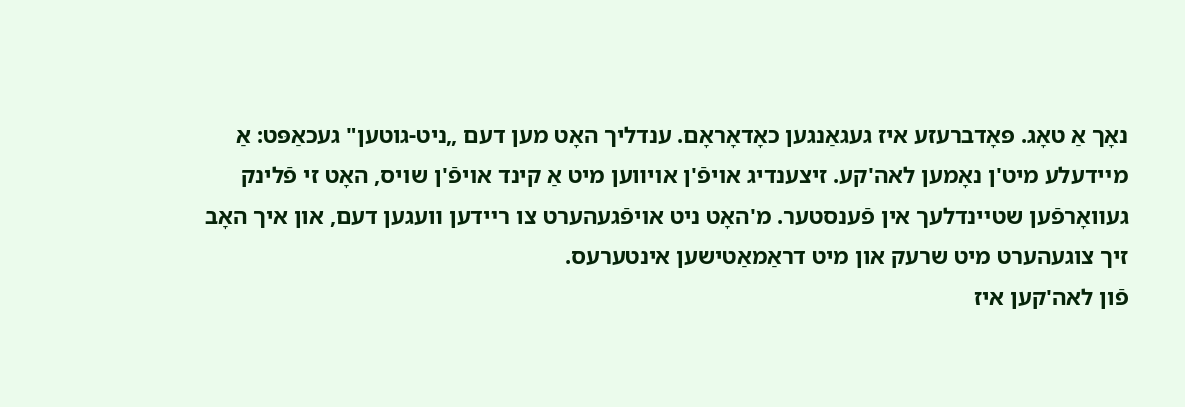נאָך אַ טאָג. פּאָדברעזע איז געגאַנגען כאָדאָראָם. ענדליך האָט מען דעם „ניט-גוטען" געכאַפּט: אַ מײדעלע מיט'ן נאָמען לאה'קע. זיצענדיג אױפֿ'ן אױװען מיט אַ קינד אױפֿ'ן שױס, האָט זי פֿלינק געװאָרפֿען שטײנדלעך אין פֿענסטער. מ'האָט ניט אױפֿגעהערט צו רײדען װעגען דעם, און איך האָב זיך צוגעהערט מיט שרעק און מיט דראַמאַטישען אינטערעס.
פֿון לאה'קען איז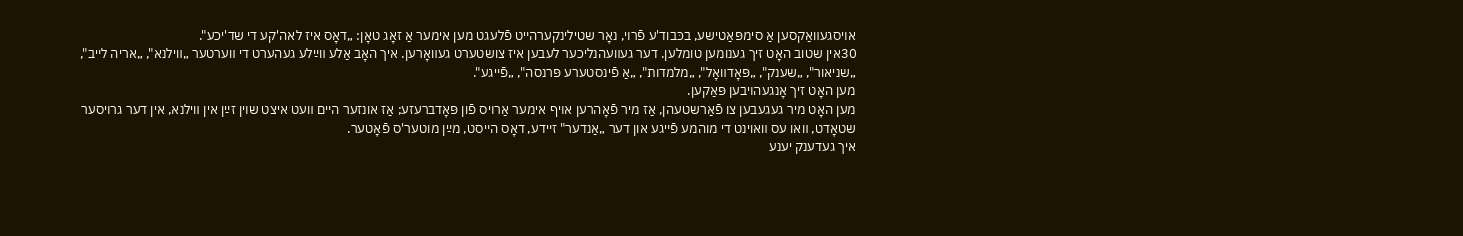אױסגעװאַקסען אַ סימפּאַטישע, בכּבוד'ע פֿרױ, נאָר שטילינקערהײט פֿלעגט מען אימער אַ זאָג טאָן: „דאָס איז לאה'קע די שד'יכע".
30אין שטוב האָט זיך גענומען טומלען. דער געװעהנליכער לעבען איז צושטערט געװאָרען. איך האָב אַלע װײַלע געהערט די װערטער „װילנא", „אריה לײב", „שניאור", „שענק", „פּאָדװאָל", „מלמדות", „אַ פֿינסטערע פּרנסה", „פֿײגע".
מען האָט זיך אָנגעהױבען פּאַקען.
מען האָט מיר געגעבען צו פֿאַרשטעהן, אַז מיר פֿאָהרען אױף אימער אַרױס פֿון פּאָדברעזע; אַז אונזער הײם װעט איצט שױן זײַן אין װילנא, אין דער גרױסער שטאָדט, װאו עס װאוינט די מוהמע פֿײגע און דער „אַנדער" זײדע, דאָס הײסט, מײַן מוטער'ס פֿאָטער.
איך געדענק יענע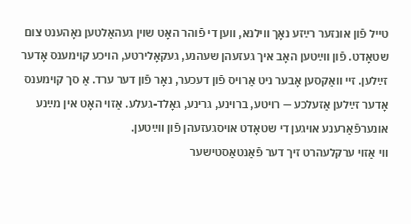טײל פֿון אונזער רײַזע נאָך װילנא, װען די פֿוהר האָט שױן געהאַלטען נאָהענט צום שטאָדט. פֿון װײַטען האָב איך געזעהן שעהנע, געקאָלירטע, הױכע קוימענס אָדער זײַלען. זײ װאַקסען אָבער ניט אַרױס פֿון דעכער, נאָר פֿון דער ערד. אַ סך קוימענס אָדער זײַלען אַזעלכע — רױטע, ברױנע, גרינע, גאָלד-געלע. אַזױ האָט אין מײַנע אונערפֿאַרענע אױגען די שטאָדט אױסגעזעהן פֿון װײַטען.
װי אַזױ ערקלעהרט זיך דער פֿאַנטאַסטישער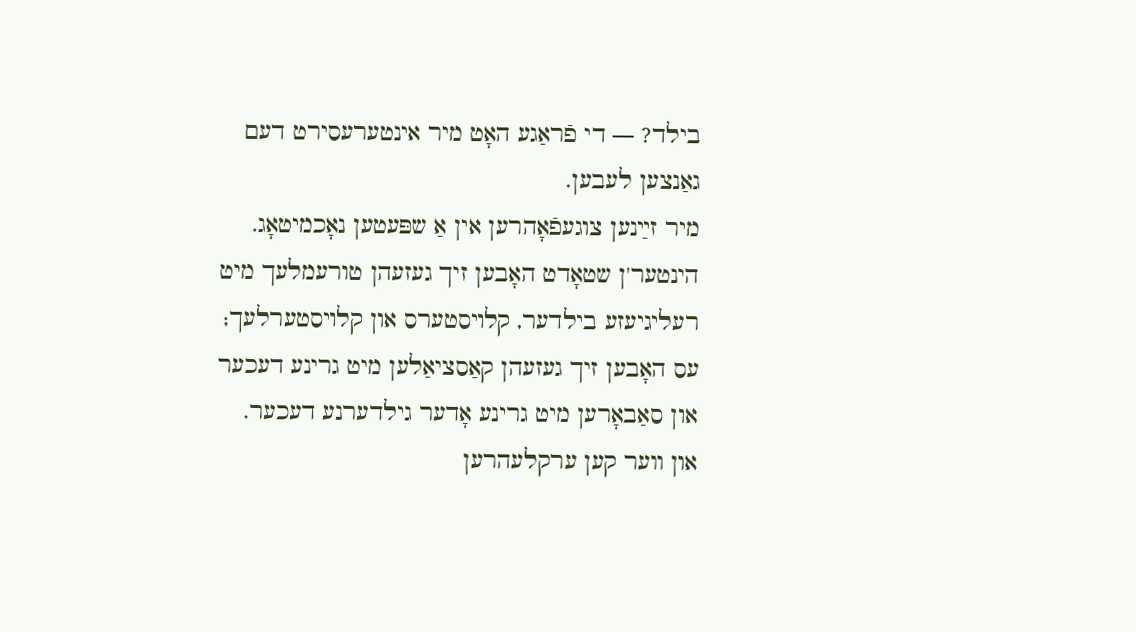בילד? — די פֿראַגע האָט מיר אינטערעסירט דעם גאַנצען לעבען.
מיר זײַנען צוגעפֿאָהרען אין אַ שפּעטען נאָכמיטאָג. הינטער'ן שטאָדט האָבען זיך געזעהן טורעמלעך מיט רעליגיעזע בילדער, קלױסטערס און קלױסטערלעך; עס האָבען זיך געזעהן קאַסציאַלען מיט גרינע דעכער און סאַבאָרען מיט גרינע אָדער גילדערנע דעכער. און װער קען ערקלעהרען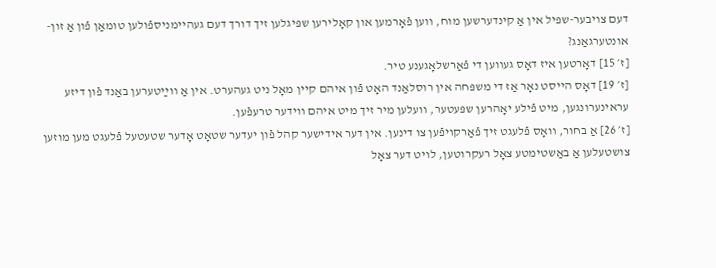דעם צױבער-שפּיל אין אַ קינדערשען מוח, װען פֿאָרמען און קאָלירען שפּיגלען זיך דורך דעם געהײמניספֿולען טומאַן פֿון אַ זון-אונטערגאַנג?
[ז׳ 15] דאָרטען איז דאָס געװען די פֿאַרשלאָגענע טיר.
[ז׳ 19] דאָס הײסט נאָר אַז די משפּחה אין רוסלאַנד האָט פֿון איהם קײן מאָל ניט געהערט. אין אַ װײַטערען באַנד פֿון דיזע עראינערונגען, מיט פֿילע יאָהרען שפּעטער, װעלען מיר זיך מיט איהם װידער טרעפֿען.
[ז׳ 26] אַ בחור, װאָס פֿלעגט זיך פֿאַרקױפֿען צו דינען. אין דער אידישער קהל פֿון יעדער שטאָט אָדער שטעטעל פֿלעגט מען מוזען צושטעלען אַ באַשטימטע צאָל רעקרוטען, לױט דער צאָל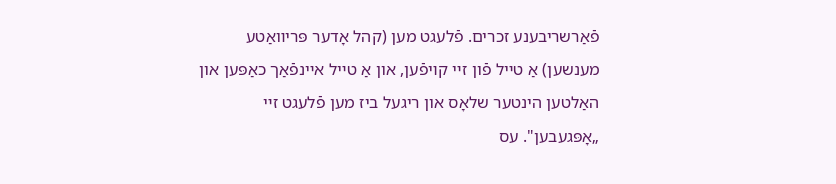פֿאַרשריבענע זכרים. פֿלעגט מען (קהל אָדער פּריװאַטע מענשען) אַ טײל פֿון זײ קױפֿען, און אַ טײל אײנפֿאַך כאַפּען און האַלטען הינטער שלאָס און ריגעל ביז מען פֿלעגט זײ „אָפּגעבען". עס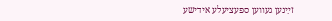זײַנען געװען ספּעציעלע אידישע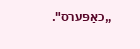„כאַפּערס".